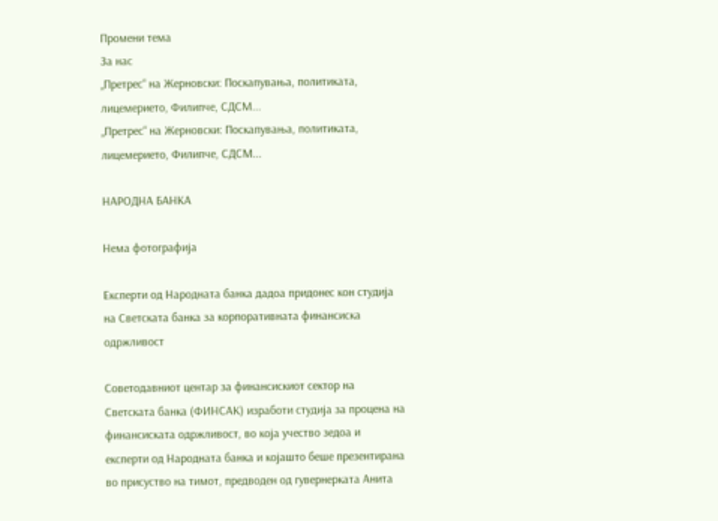Промени тема
За нас
„Претрес“ на Жерновски: Поскапувања, политиката, лицемерието, Филипче, СДСМ...
„Претрес“ на Жерновски: Поскапувања, политиката, лицемерието, Филипче, СДСМ...

НАРОДНА БАНКА

Нема фотографија

Експерти од Народната банка дадоа придонес кон студија на Светската банка за корпоративната финансиска одржливост

Советодавниот центар за финансискиот сектор на Светската банка (ФИНСАК) изработи студија за процена на финансиската одржливост, во која учество зедоа и експерти од Народната банка и којашто беше презентирана во присуство на тимот, предводен од гувернерката Анита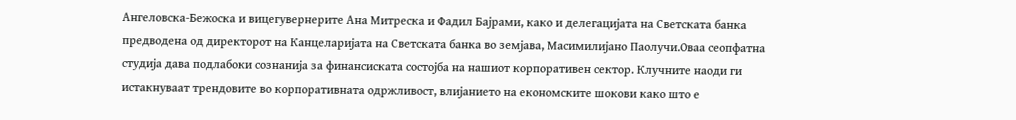Ангеловска-Бежоска и вицегувернерите Ана Митреска и Фадил Бајрами, како и делегацијата на Светската банка предводена од директорот на Канцеларијата на Светската банка во земјава, Масимилијано Паолучи.Оваа сеопфатна студија дава подлабоки сознанија за финансиската состојба на нашиот корпоративен сектор. Клучните наоди ги истакнуваат трендовите во корпоративната одржливост, влијанието на економските шокови како што е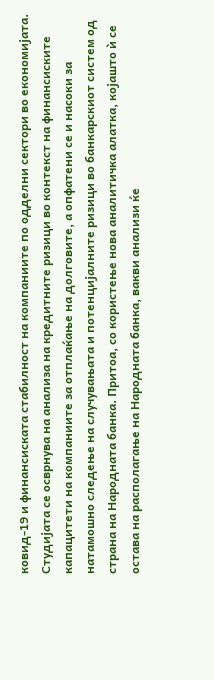ковид-19 и финансиската стабилност на компаниите по одделни сектори во економијата. Студијата се осврнува на анализа на кредитните ризици во контекст на финансиските капацитети на компаниите за отплаќање на долговите, а опфатени се и насоки за натамошно следење на случувањата и потенцијалните ризици во банкарскиот систем од страна на Народната банка. Притоа, со користење нова аналитичка алатка, којашто ѝ се остава на располагање на Народната банка, вакви анализи ќе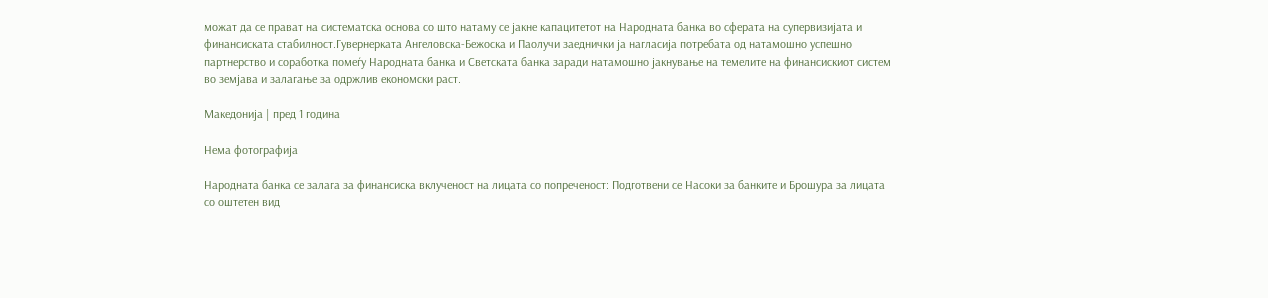можат да се прават на систематска основа со што натаму се јакне капацитетот на Народната банка во сферата на супервизијата и финансиската стабилност.Гувернерката Ангеловска-Бежоска и Паолучи заеднички ја нагласија потребата од натамошно успешно партнерство и соработка помеѓу Народната банка и Светската банка заради натамошно јакнување на темелите на финансискиот систем во земјава и залагање за одржлив економски раст.

Македонија | пред 1 година

Нема фотографија

Народната банка се залага за финансиска вклученост на лицата со попреченост: Подготвени се Насоки за банките и Брошура за лицата со оштетен вид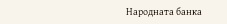Народната банка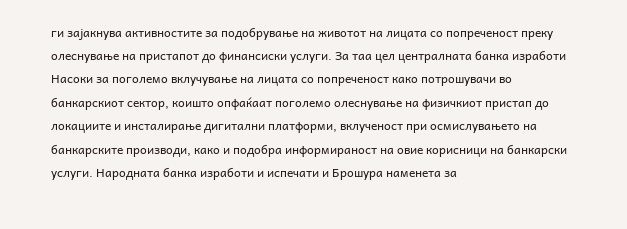ги зајакнува активностите за подобрување на животот на лицата со попреченост преку олеснување на пристапот до финансиски услуги. За таа цел централната банка изработи Насоки за поголемо вклучување на лицата со попреченост како потрошувачи во банкарскиот сектор, коишто опфаќаат поголемо олеснување на физичкиот пристап до локациите и инсталирање дигитални платформи, вклученост при осмислувањето на банкарските производи, како и подобра информираност на овие корисници на банкарски услуги. Народната банка изработи и испечати и Брошура наменета за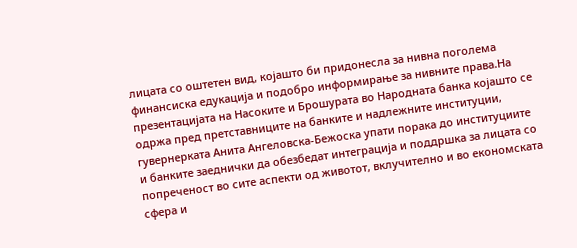лицата со оштетен вид, којашто би придонесла за нивна поголема финансиска едукација и подобро информирање за нивните права.На презентацијата на Насоките и Брошурата во Народната банка којашто се одржа пред претставниците на банките и надлежните институции, гувернерката Анита Ангеловска-Бежоска упати порака до институциите и банките заеднички да обезбедат интеграција и поддршка за лицата со попреченост во сите аспекти од животот, вклучително и во економската сфера и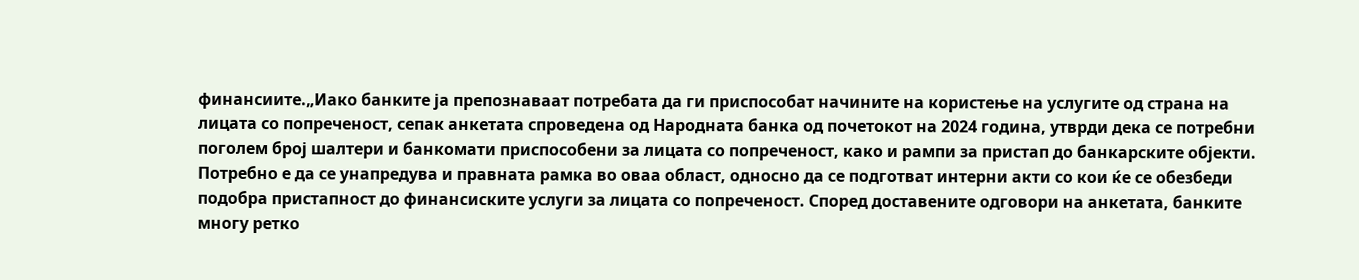финансиите.„Иако банките ја препознаваат потребата да ги приспособат начините на користење на услугите од страна на лицата со попреченост, сепак анкетата спроведена од Народната банка од почетокот на 2024 година, утврди дека се потребни поголем број шалтери и банкомати приспособени за лицата со попреченост, како и рампи за пристап до банкарските објекти. Потребно е да се унапредува и правната рамка во оваа област, односно да се подготват интерни акти со кои ќе се обезбеди подобра пристапност до финансиските услуги за лицата со попреченост. Според доставените одговори на анкетата, банките многу ретко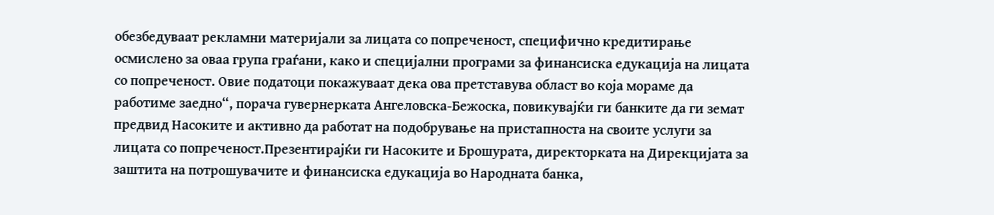обезбедуваат рекламни материјали за лицата со попреченост, специфично кредитирање осмислено за оваа група граѓани, како и специјални програми за финансиска едукација на лицата со попреченост. Овие податоци покажуваат дека ова претставува област во која мораме да работиме заедно“, порача гувернерката Ангеловска-Бежоска, повикувајќи ги банките да ги земат предвид Насоките и активно да работат на подобрување на пристапноста на своите услуги за лицата со попреченост.Презентирајќи ги Насоките и Брошурата, директорката на Дирекцијата за заштита на потрошувачите и финансиска едукација во Народната банка,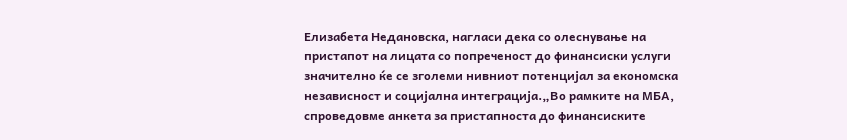Елизабета Недановска, нагласи дека со олеснување на пристапот на лицата со попреченост до финансиски услуги значително ќе се зголеми нивниот потенцијал за економска независност и социјална интеграција.„Во рамките на МБА, спроведовме анкета за пристапноста до финансиските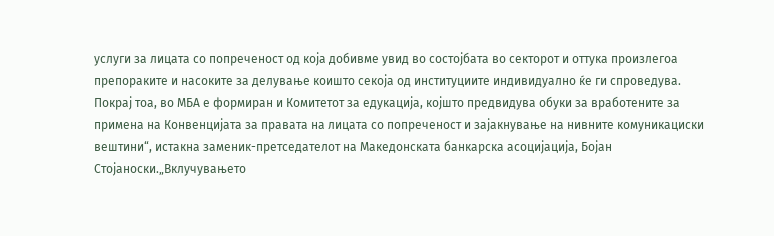услуги за лицата со попреченост од која добивме увид во состојбата во секторот и оттука произлегоа препораките и насоките за делување коишто секоја од институциите индивидуално ќе ги спроведува. Покрај тоа, во МБА е формиран и Комитетот за едукација, којшто предвидува обуки за вработените за примена на Конвенцијата за правата на лицата со попреченост и зајакнување на нивните комуникациски вештини“, истакна заменик-претседателот на Македонската банкарска асоцијација, Бојан Стојаноски.„Вклучувањето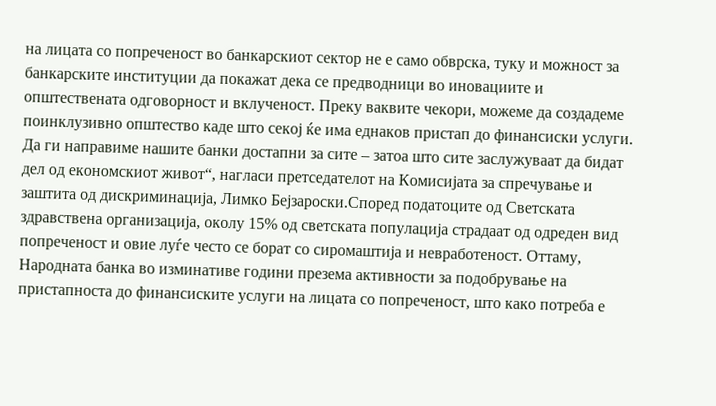на лицата со попреченост во банкарскиот сектор не е само обврска, туку и можност за банкарските институции да покажат дека се предводници во иновациите и општествената одговорност и вклученост. Преку ваквите чекори, можеме да создадеме поинклузивно општество каде што секој ќе има еднаков пристап до финансиски услуги. Да ги направиме нашите банки достапни за сите – затоа што сите заслужуваат да бидат дел од економскиот живот“, нагласи претседателот на Комисијата за спречување и заштита од дискриминација, Лимко Бејзароски.Според податоците од Светската здравствена организација, околу 15% од светската популација страдаат од одреден вид попреченост и овие луѓе често се борат со сиромаштија и невработеност. Оттаму, Народната банка во изминативе години презема активности за подобрување на пристапноста до финансиските услуги на лицата со попреченост, што како потреба е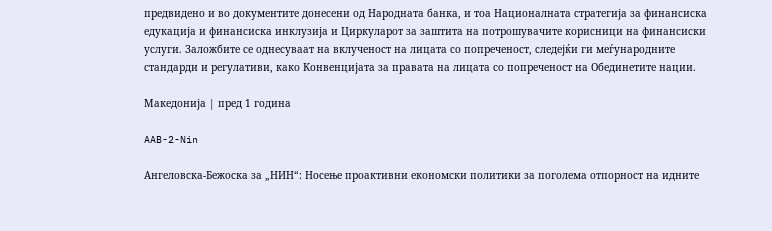предвидено и во документите донесени од Народната банка, и тоа Националната стратегија за финансиска едукација и финансиска инклузија и Циркуларот за заштита на потрошувачите корисници на финансиски услуги. Заложбите се однесуваат на вклученост на лицата со попреченост, следејќи ги меѓународните стандарди и регулативи, како Конвенцијата за правата на лицата со попреченост на Обединетите нации.

Македонија | пред 1 година

AAB-2-Nin

Ангеловска-Бежоска за „НИН“: Носење проактивни економски политики за поголема отпорност на идните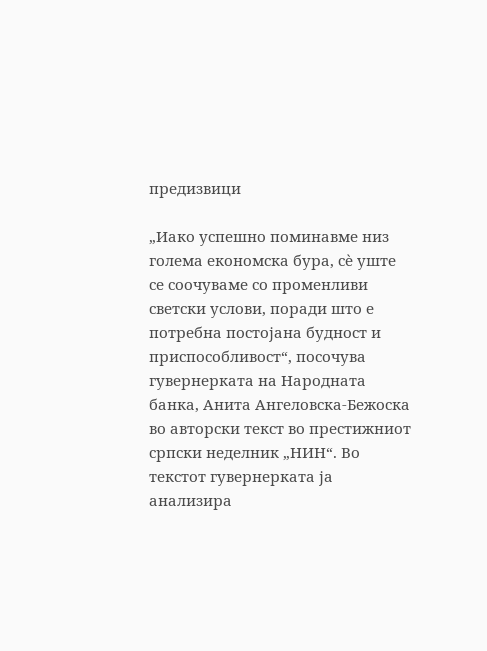предизвици

„Иако успешно поминавме низ голема економска бура, сѐ уште се соочуваме со променливи светски услови, поради што е потребна постојана будност и приспособливост“, посочува гувернерката на Народната банка, Анита Ангеловска-Бежоска во авторски текст во престижниот српски неделник „НИН“. Во текстот гувернерката ја анализира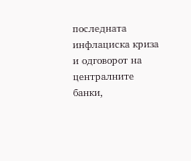последната инфлациска криза и одговорот на централните банки,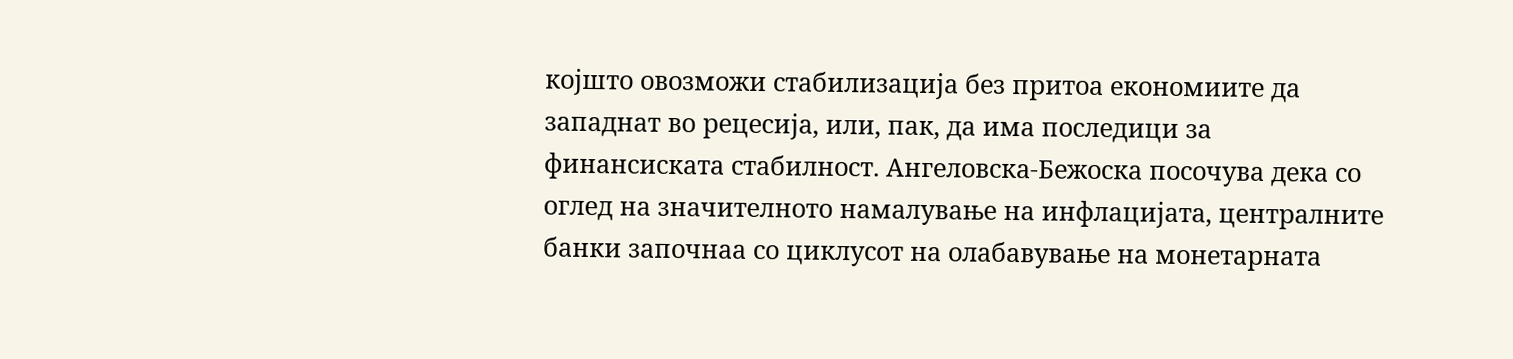којшто овозможи стабилизација без притоа економиите да западнат во рецесија, или, пак, да има последици за финансиската стабилност. Ангеловска-Бежоска посочува дека со оглед на значителното намалување на инфлацијата, централните банки започнаа со циклусот на олабавување на монетарната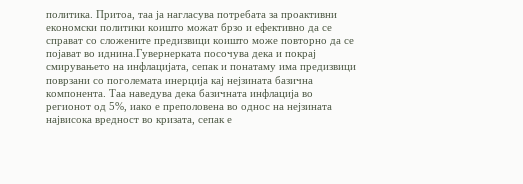политика. Притоа, таа ја нагласува потребата за проактивни економски политики коишто можат брзо и ефективно да се справат со сложените предизвици коишто може повторно да се појават во иднина.Гувернерката посочува дека и покрај смирувањето на инфлацијата, сепак и понатаму има предизвици поврзани со поголемата инерција кај нејзината базична компонента. Таа наведува дека базичната инфлација во регионот од 5%, иако е преполовена во однос на нејзината највисока вредност во кризата, сепак е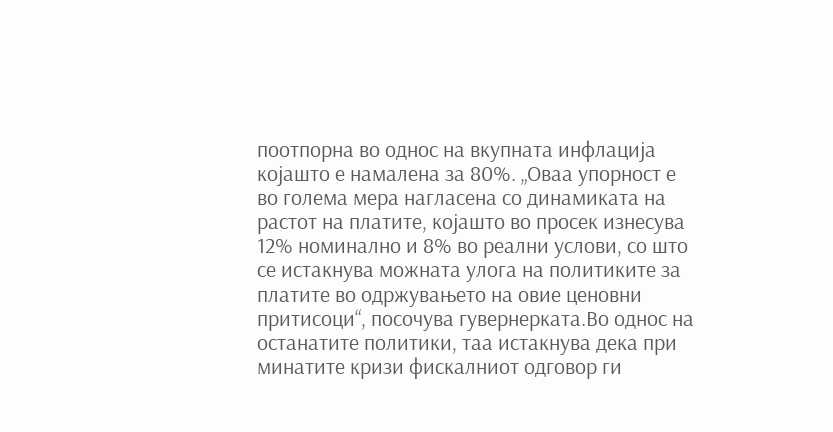поотпорна во однос на вкупната инфлација којашто е намалена за 80%. „Оваа упорност е во голема мера нагласена со динамиката на растот на платите, којашто во просек изнесува 12% номинално и 8% во реални услови, со што се истакнува можната улога на политиките за платите во одржувањето на овие ценовни притисоци“, посочува гувернерката.Во однос на останатите политики, таа истакнува дека при минатите кризи фискалниот одговор ги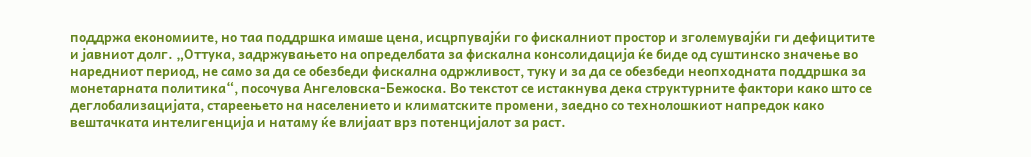поддржа економиите, но таа поддршка имаше цена, исцрпувајќи го фискалниот простор и зголемувајќи ги дефицитите и јавниот долг. „Оттука, задржувањето на определбата за фискална консолидација ќе биде од суштинско значење во наредниот период, не само за да се обезбеди фискална одржливост, туку и за да се обезбеди неопходната поддршка за монетарната политика“, посочува Ангеловска-Бежоска. Во текстот се истакнува дека структурните фактори како што се деглобализацијата, стареењето на населението и климатските промени, заедно со технолошкиот напредок како вештачката интелигенција и натаму ќе влијаат врз потенцијалот за раст.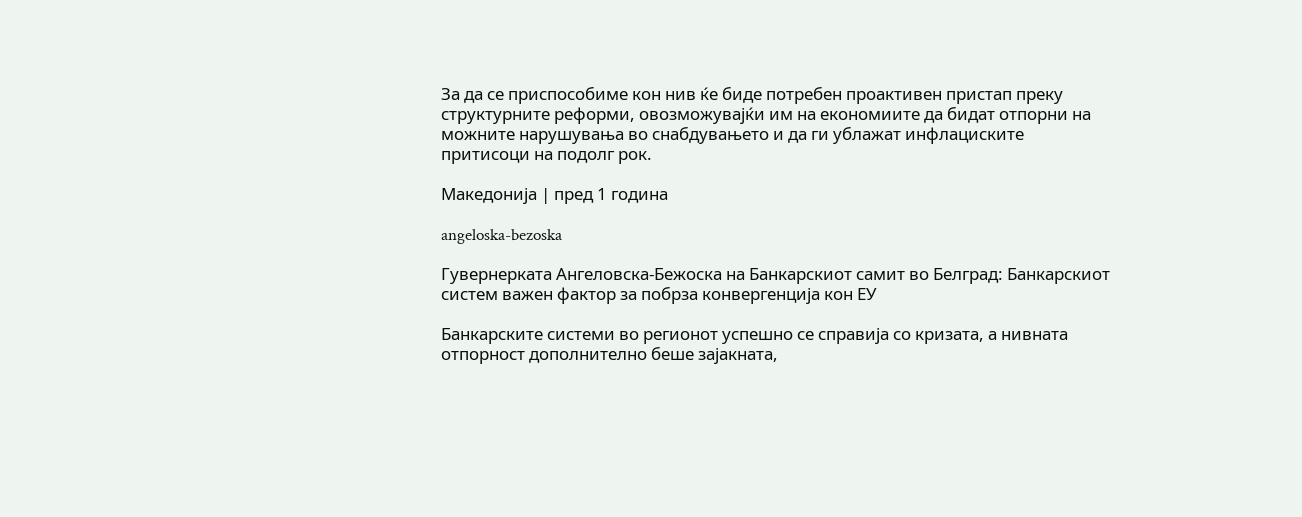За да се приспособиме кон нив ќе биде потребен проактивен пристап преку структурните реформи, овозможувајќи им на економиите да бидат отпорни на можните нарушувања во снабдувањето и да ги ублажат инфлациските притисоци на подолг рок.

Македонија | пред 1 година

angeloska-bezoska

Гувернерката Ангеловска-Бежоска на Банкарскиот самит во Белград: Банкарскиот систем важен фактор за побрза конвергенција кон ЕУ

Банкарските системи во регионот успешно се справија со кризата, а нивната отпорност дополнително беше зајакната,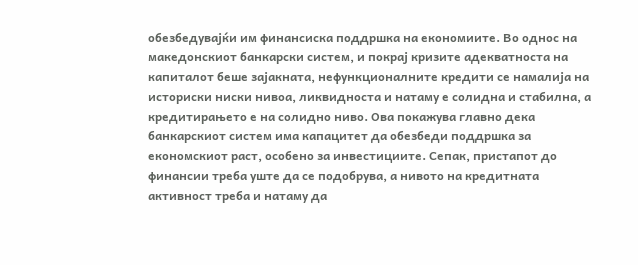обезбедувајќи им финансиска поддршка на економиите. Во однос на македонскиот банкарски систем, и покрај кризите адекватноста на капиталот беше зајакната, нефункционалните кредити се намалија на историски ниски нивоа, ликвидноста и натаму е солидна и стабилна, а кредитирањето е на солидно ниво. Ова покажува главно дека банкарскиот систем има капацитет да обезбеди поддршка за економскиот раст, особено за инвестициите. Сепак, пристапот до финансии треба уште да се подобрува, а нивото на кредитната активност треба и натаму да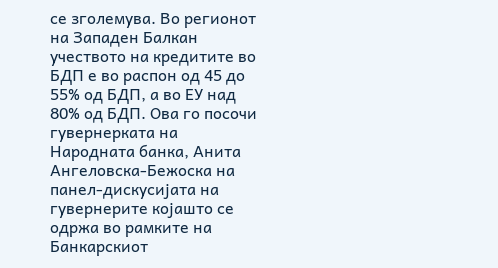се зголемува. Во регионот на Западен Балкан учеството на кредитите во БДП е во распон од 45 до 55% од БДП, а во ЕУ над 80% од БДП. Ова го посочи гувернерката на Народната банка, Анита Ангеловска-Бежоска на панел-дискусијата на гувернерите којашто се одржа во рамките на Банкарскиот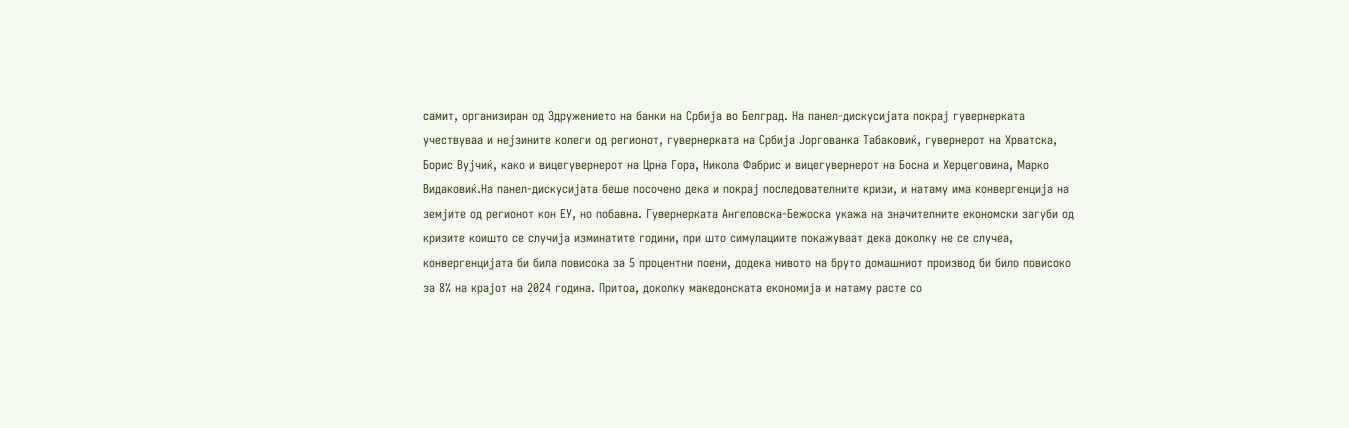самит, организиран од Здружението на банки на Србија во Белград. На панел-дискусијата покрај гувернерката учествуваа и нејзините колеги од регионот, гувернерката на Србија Јоргованка Табаковиќ, гувернерот на Хрватска, Борис Вујчиќ, како и вицегувернерот на Црна Гора, Никола Фабрис и вицегувернерот на Босна и Херцеговина, Марко Видаковиќ.На панел-дискусијата беше посочено дека и покрај последователните кризи, и натаму има конвергенција на земјите од регионот кон ЕУ, но побавна. Гувернерката Ангеловска-Бежоска укажа на значителните економски загуби од кризите коишто се случија изминатите години, при што симулациите покажуваат дека доколку не се случеа, конвергенцијата би била повисока за 5 процентни поени, додека нивото на бруто домашниот производ би било повисоко за 8% на крајот на 2024 година. Притоа, доколку македонската економија и натаму расте со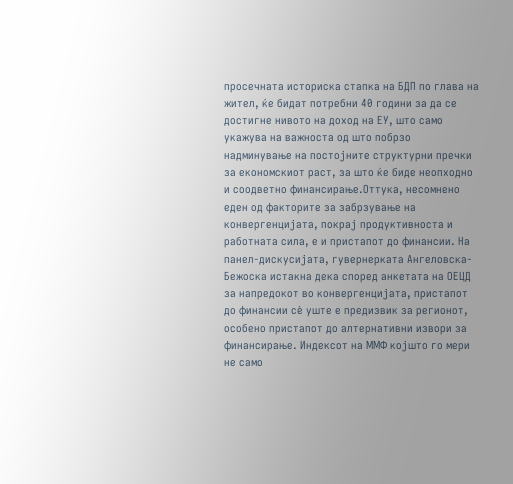просечната историска стапка на БДП по глава на жител, ќе бидат потребни 40 години за да се достигне нивото на доход на ЕУ, што само укажува на важноста од што побрзо надминување на постојните структурни пречки за економскиот раст, за што ќе биде неопходно и соодветно финансирање.Оттука, несомнено еден од факторите за забрзување на конвергенцијата, покрај продуктивноста и работната сила, е и пристапот до финансии. На панел-дискусијата, гувернерката Ангеловска-Бежоска истакна дека според анкетата на ОЕЦД за напредокот во конвергенцијата, пристапот до финансии сѐ уште е предизвик за регионот, особено пристапот до алтернативни извори за финансирање. Индексот на ММФ којшто го мери не само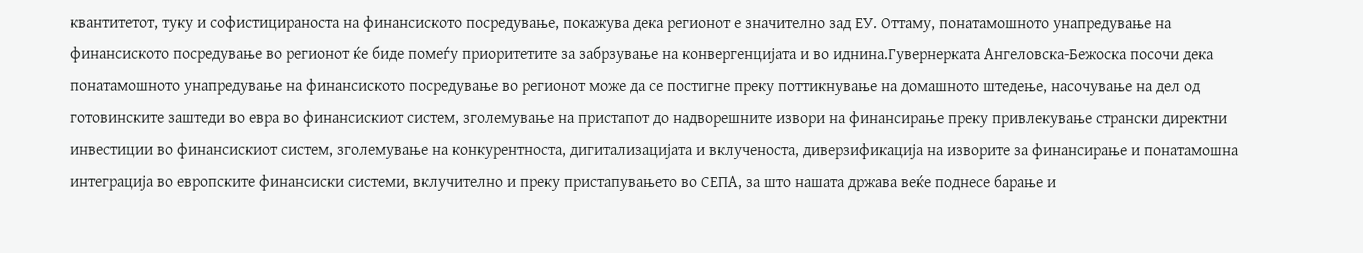квантитетот, туку и софистицираноста на финансиското посредување, покажува дека регионот е значително зад ЕУ. Оттаму, понатамошното унапредување на финансиското посредување во регионот ќе биде помеѓу приоритетите за забрзување на конвергенцијата и во иднина.Гувернерката Ангеловска-Бежоска посочи дека понатамошното унапредување на финансиското посредување во регионот може да се постигне преку поттикнување на домашното штедење, насочување на дел од готовинските заштеди во евра во финансискиот систем, зголемување на пристапот до надворешните извори на финансирање преку привлекување странски директни инвестиции во финансискиот систем, зголемување на конкурентноста, дигитализацијата и вклученоста, диверзификација на изворите за финансирање и понатамошна интеграција во европските финансиски системи, вклучително и преку пристапувањето во СЕПА, за што нашата држава веќе поднесе барање и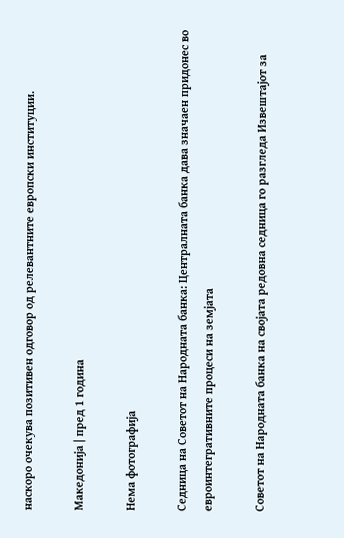наскоро очекува позитивен одговор од релевантните европски институции.

Македонија | пред 1 година

Нема фотографија

Седница на Советот на Народната банка: Централната банка дава значаен придонес во евроинтегративните процеси на земјата

Советот на Народната банка на својата редовна седница го разгледа Извештајот за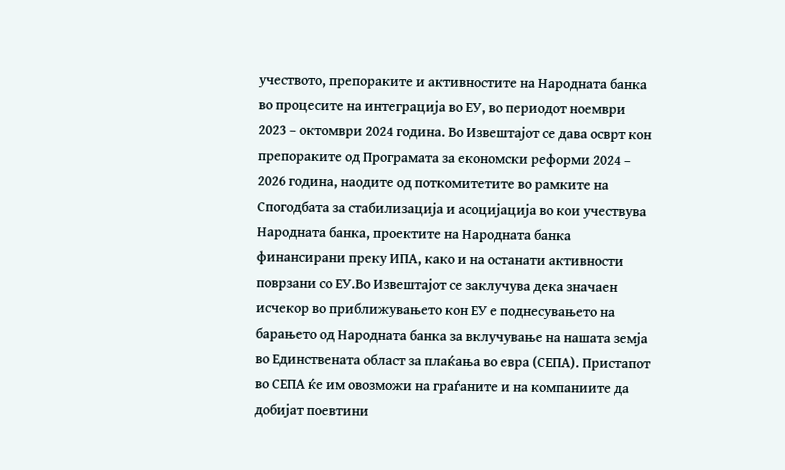учеството, препораките и активностите на Народната банка во процесите на интеграција во ЕУ, во периодот ноември 2023 – октомври 2024 година. Во Извештајот се дава осврт кон препораките од Програмата за економски реформи 2024 – 2026 година, наодите од поткомитетите во рамките на Спогодбата за стабилизација и асоцијација во кои учествува Народната банка, проектите на Народната банка финансирани преку ИПА, како и на останати активности поврзани со ЕУ.Во Извештајот се заклучува дека значаен исчекор во приближувањето кон ЕУ е поднесувањето на барањето од Народната банка за вклучување на нашата земја во Единствената област за плаќања во евра (СЕПА). Пристапот во СЕПА ќе им овозможи на граѓаните и на компаниите да добијат поевтини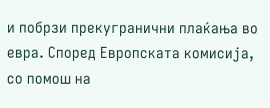и побрзи прекугранични плаќања во евра. Според Европската комисија, со помош на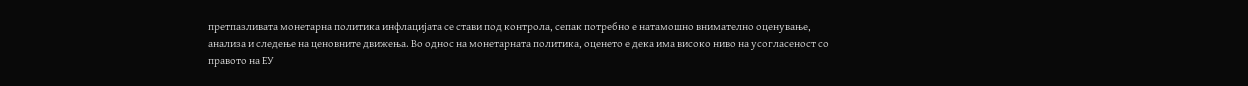претпазливата монетарна политика инфлацијата се стави под контрола, сепак потребно е натамошно внимателно оценување, анализа и следење на ценовните движења. Во однос на монетарната политика, оценето е дека има високо ниво на усогласеност со правото на ЕУ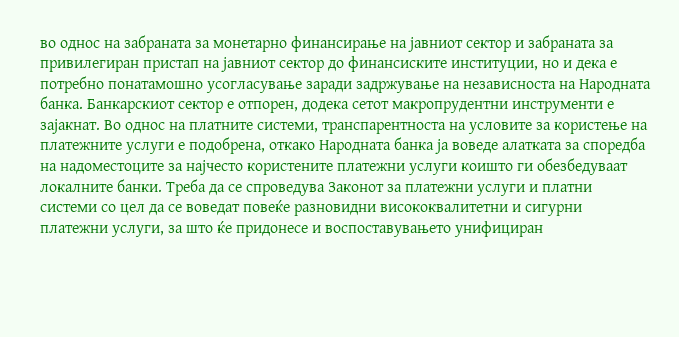во однос на забраната за монетарно финансирање на јавниот сектор и забраната за привилегиран пристап на јавниот сектор до финансиските институции, но и дека е потребно понатамошно усогласување заради задржување на независноста на Народната банка. Банкарскиот сектор е отпорен, додека сетот макропрудентни инструменти е зајакнат. Во однос на платните системи, транспарентноста на условите за користење на платежните услуги е подобрена, откако Народната банка ја воведе алатката за споредба на надоместоците за најчесто користените платежни услуги коишто ги обезбедуваат локалните банки. Треба да се спроведува Законот за платежни услуги и платни системи со цел да се воведат повеќе разновидни висококвалитетни и сигурни платежни услуги, за што ќе придонесе и воспоставувањето унифициран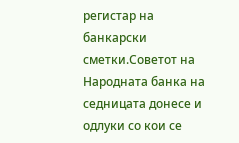регистар на банкарски сметки.Советот на Народната банка на седницата донесе и одлуки со кои се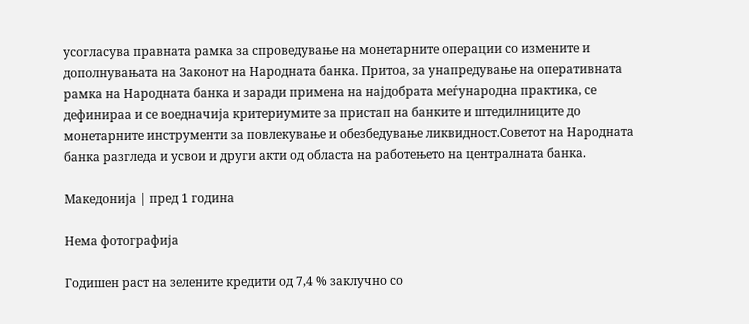усогласува правната рамка за спроведување на монетарните операции со измените и дополнувањата на Законот на Народната банка. Притоа, за унапредување на оперативната рамка на Народната банка и заради примена на најдобрата меѓународна практика, се дефинираа и се воедначија критериумите за пристап на банките и штедилниците до монетарните инструменти за повлекување и обезбедување ликвидност.Советот на Народната банка разгледа и усвои и други акти од областа на работењето на централната банка.

Македонија | пред 1 година

Нема фотографија

Годишен раст на зелените кредити од 7,4 % заклучно со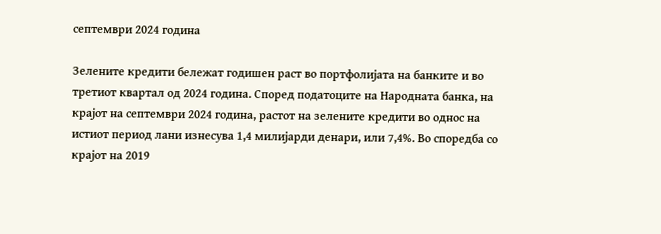септември 2024 година

Зелените кредити бележат годишен раст во портфолијата на банките и во третиот квартал од 2024 година. Според податоците на Народната банка, на крајот на септември 2024 година, растот на зелените кредити во однос на истиот период лани изнесува 1,4 милијарди денари, или 7,4%. Во споредба со крајот на 2019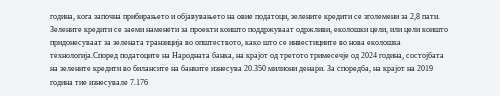година, кога започна прибирањето и објавувањето на овие податоци, зелените кредити се зголемени за 2,8 пати. Зелените кредити се заеми наменети за проекти коишто поддржуваат одржливи, еколошки цели, или цели коишто придонесуваат за зелената транзиција во општеството, како што се инвестициите во нова еколошка технологија.Според податоците на Народната банка, на крајот од третото тримесечје од 2024 година, состојбата на зелените кредити во билансите на банките изнесува 20.350 милиони денари. За споредба, на крајот на 2019 година тие изнесувале 7.176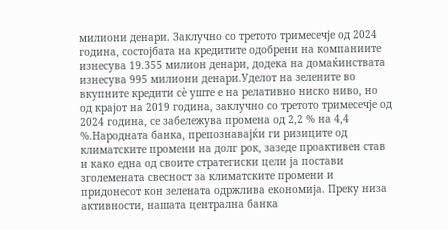милиони денари. Заклучно со третото тримесечје од 2024 година, состојбата на кредитите одобрени на компаниите изнесува 19.355 милион денари, додека на домаќинствата изнесува 995 милиони денари.Уделот на зелените во вкупните кредити сѐ уште е на релативно ниско ниво, но од крајот на 2019 година, заклучно со третото тримесечје од 2024 година, се забележува промена од 2,2 % на 4,4 %.Народната банка, препознавајќи ги ризиците од климатските промени на долг рок, зазеде проактивен став и како една од своите стратегиски цели ја постави зголемената свесност за климатските промени и придонесот кон зелената одржлива економија. Преку низа активности, нашата централна банка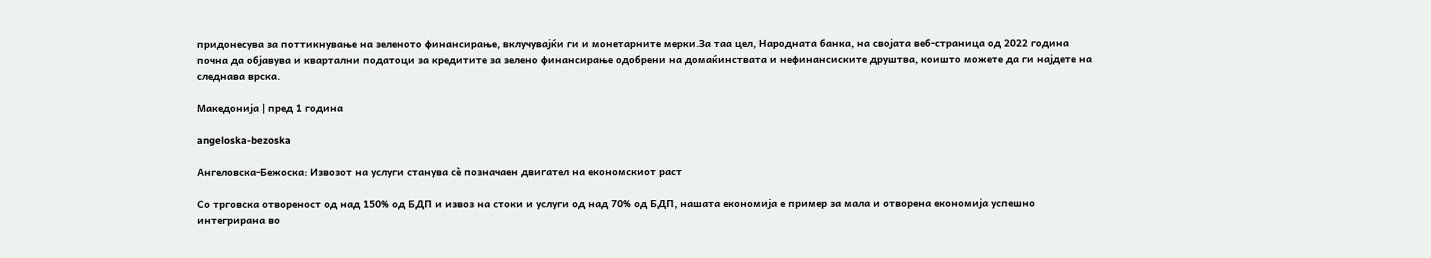придонесува за поттикнување на зеленото финансирање, вклучувајќи ги и монетарните мерки.За таа цел, Народната банка, на својата веб-страница од 2022 година почна да објавува и квартални податоци за кредитите за зелено финансирање одобрени на домаќинствата и нефинансиските друштва, коишто можете да ги најдете на следнава врска.

Македонија | пред 1 година

angeloska-bezoska

Ангеловска-Бежоска: Извозот на услуги станува сѐ позначаен двигател на економскиот раст

Со трговска отвореност од над 150% од БДП и извоз на стоки и услуги од над 70% од БДП, нашата економија е пример за мала и отворена економија успешно интегрирана во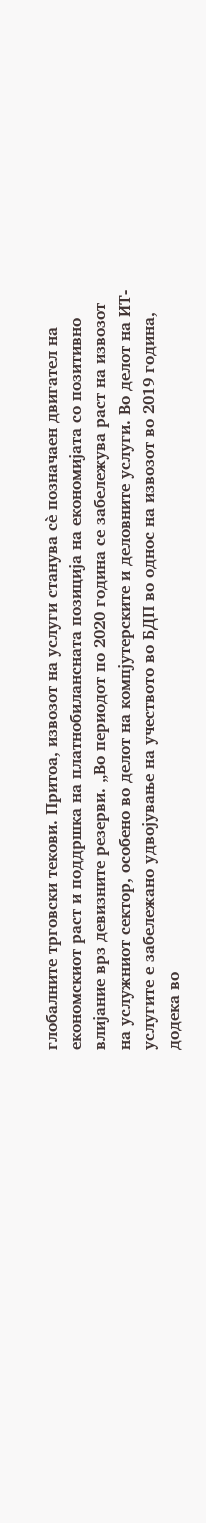глобалните трговски текови. Притоа, извозот на услуги станува сѐ позначаен двигател на економскиот раст и поддршка на платнобилансната позиција на економијата со позитивно влијание врз девизните резерви. „Во периодот по 2020 година се забележува раст на извозот на услужниот сектор, особено во делот на компјутерските и деловните услуги. Во делот на ИТ-услугите е забележано удвојување на учеството во БДП во однос на извозот во 2019 година, додека во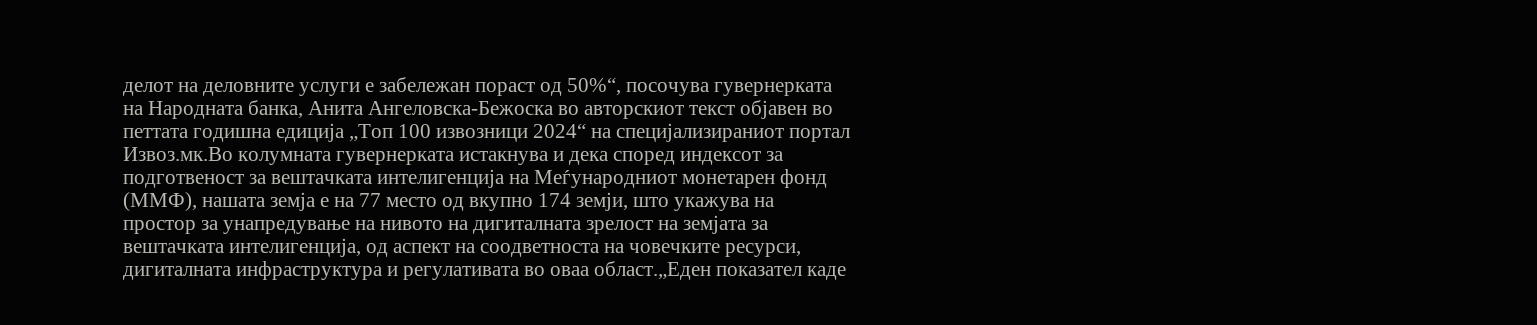делот на деловните услуги е забележан пораст од 50%“, посочува гувернерката на Народната банка, Анита Ангеловска-Бежоска во авторскиот текст објавен во петтата годишна едиција „Топ 100 извозници 2024“ на специјализираниот портал Извоз.мк.Во колумната гувернерката истакнува и дека според индексот за подготвеност за вештачката интелигенција на Меѓународниот монетарен фонд (ММФ), нашата земја е на 77 место од вкупно 174 земји, што укажува на простор за унапредување на нивото на дигиталната зрелост на земјата за вештачката интелигенција, од аспект на соодветноста на човечките ресурси, дигиталната инфраструктура и регулативата во оваа област.„Еден показател каде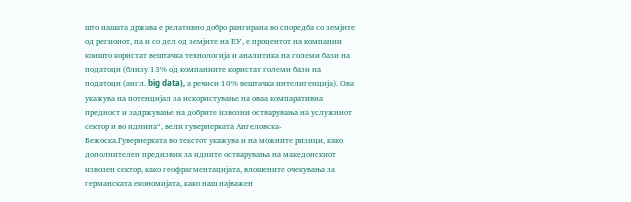што нашата држава е релативно добро рангирана во споредба со земјите од регионот, па и со дел од земјите на ЕУ, е процентот на компании коишто користат вештачка технологија и аналитика на големи бази на податоци (близу 13% од компаниите користат големи бази на податоци (англ. big data), а речиси 10% вештачка интелигенција). Ова укажува на потенцијал за искористување на оваа компаративна предност и задржување на добрите извозни остварувања на услужниот сектор и во иднина“, вели гувернерката Ангеловска-Бежоска.Гувернерката во текстот укажува и на можните ризици, како дополнителен предизвик за идните остварувања на македонскиот извозен сектор, како геофрагментацијата, влошените очекувања за германската економијата, како наш најважен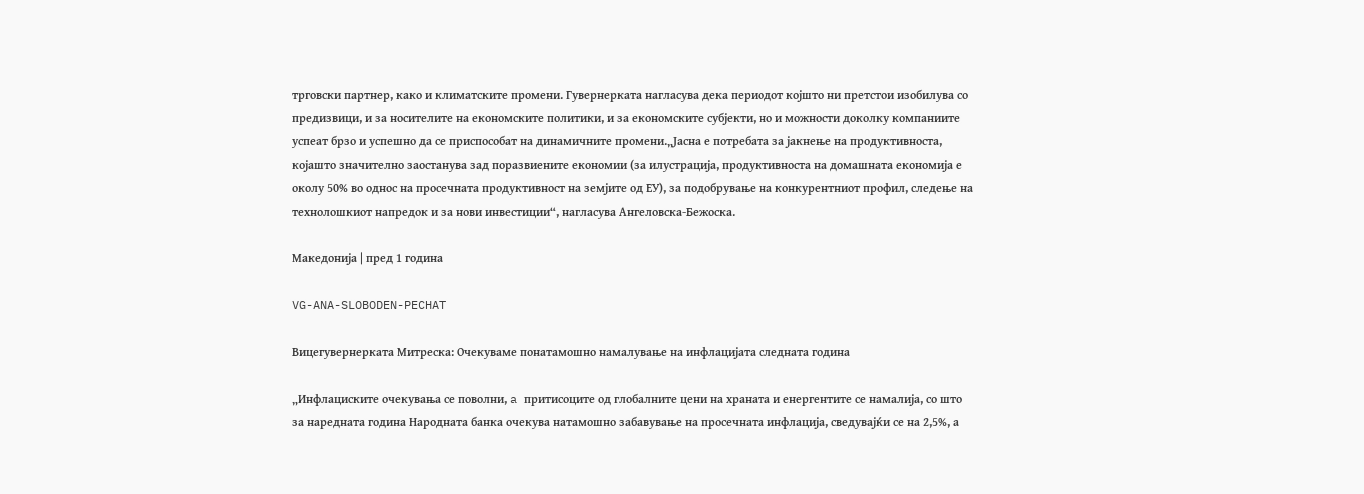трговски партнер, како и климатските промени. Гувернерката нагласува дека периодот којшто ни претстои изобилува со предизвици, и за носителите на економските политики, и за економските субјекти, но и можности доколку компаниите успеат брзо и успешно да се приспособат на динамичните промени.„Јасна е потребата за јакнење на продуктивноста, којашто значително заостанува зад поразвиените економии (за илустрација, продуктивноста на домашната економија е околу 50% во однос на просечната продуктивност на земјите од ЕУ), за подобрување на конкурентниот профил, следење на технолошкиот напредок и за нови инвестиции“, нагласува Ангеловска-Бежоска.

Македонија | пред 1 година

VG-ANA-SLOBODEN-PECHAT

Вицегувернерката Митреска: Очекуваме понатамошно намалување на инфлацијата следната година

„Инфлациските очекувања се поволни, a притисоците од глобалните цени на храната и енергентите се намалија, со што за наредната година Народната банка очекува натамошно забавување на просечната инфлација, сведувајќи се на 2,5%, а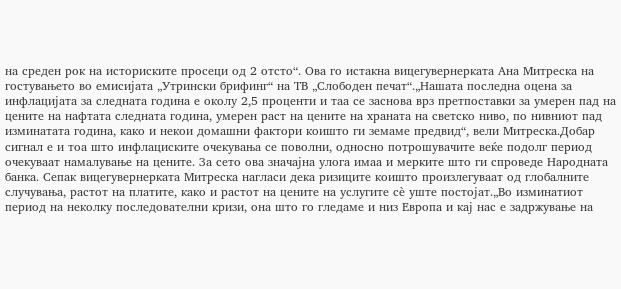на среден рок на историските просеци од 2 отсто“. Ова го истакна вицегувернерката Ана Митреска на гостувањето во емисијата „Утрински брифинг“ на ТВ „Слободен печат“.„Нашата последна оцена за инфлацијата за следната година е околу 2,5 проценти и таа се заснова врз претпоставки за умерен пад на цените на нафтата следната година, умерен раст на цените на храната на светско ниво, по нивниот пад изминатата година, како и некои домашни фактори коишто ги земаме предвид“, вели Митреска.Добар сигнал е и тоа што инфлациските очекувања се поволни, односно потрошувачите веќе подолг период очекуваат намалување на цените. За сето ова значајна улога имаа и мерките што ги спроведе Народната банка. Сепак вицегувернерката Митреска нагласи дека ризиците коишто произлегуваат од глобалните случувања, растот на платите, како и растот на цените на услугите сѐ уште постојат.„Во изминатиот период на неколку последователни кризи, она што го гледаме и низ Европа и кај нас е задржување на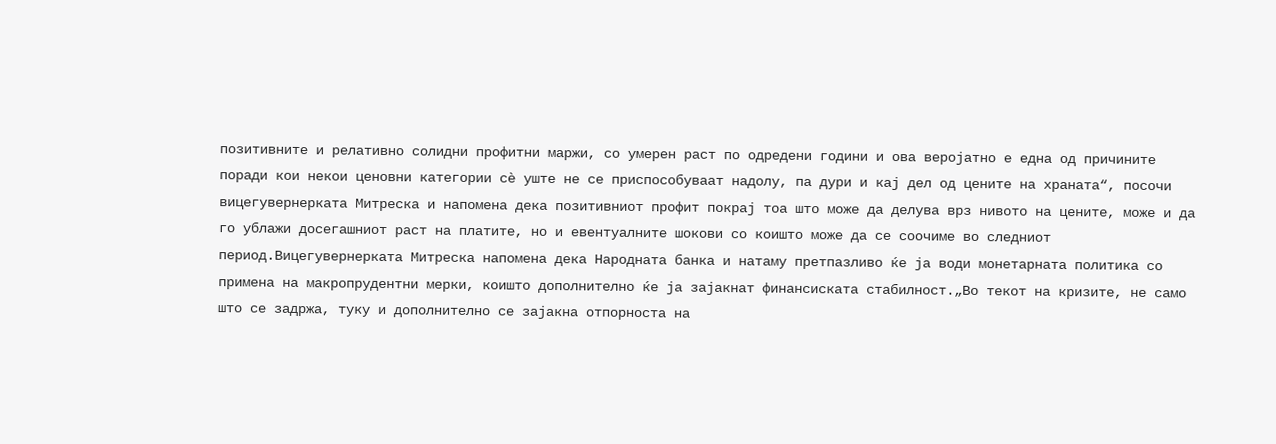позитивните и релативно солидни профитни маржи, со умерен раст по одредени години и ова веројатно е една од причините поради кои некои ценовни категории сѐ уште не се приспособуваат надолу, па дури и кај дел од цените на храната“, посочи вицегувернерката Митреска и напомена дека позитивниот профит покрај тоа што може да делува врз нивото на цените, може и да го ублажи досегашниот раст на платите, но и евентуалните шокови со коишто може да се соочиме во следниот период.Вицегувернерката Митреска напомена дека Народната банка и натаму претпазливо ќе ја води монетарната политика со примена на макропрудентни мерки, коишто дополнително ќе ја зајакнат финансиската стабилност.„Во текот на кризите, не само што се задржа, туку и дополнително се зајакна отпорноста на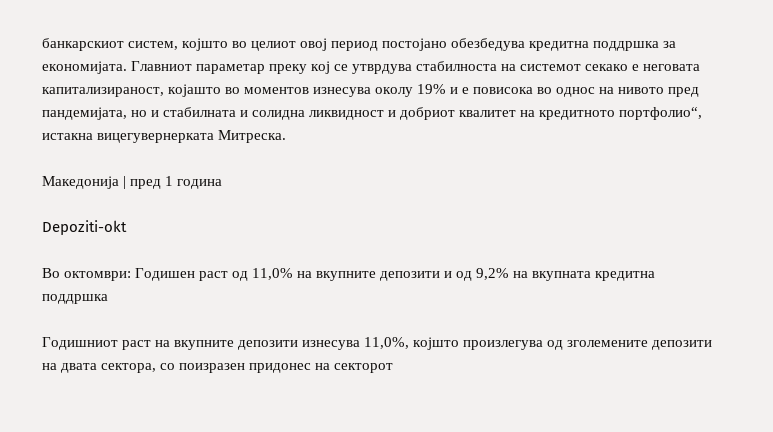банкарскиот систем, којшто во целиот овој период постојано обезбедува кредитна поддршка за економијата. Главниот параметар преку кој се утврдува стабилноста на системот секако е неговата капитализираност, којашто во моментов изнесува околу 19% и е повисока во однос на нивото пред пандемијата, но и стабилната и солидна ликвидност и добриот квалитет на кредитното портфолио“, истакна вицегувернерката Митреска.

Македонија | пред 1 година

Depoziti-okt

Во октомври: Годишен раст од 11,0% на вкупните депозити и од 9,2% на вкупната кредитна поддршка

Годишниот раст на вкупните депозити изнесува 11,0%, којшто произлегува од зголемените депозити на двата сектора, со поизразен придонес на секторот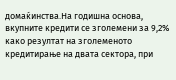домаќинства.На годишна основа, вкупните кредити се зголемени за 9,2% како резултат на зголеменото кредитирање на двата сектора, при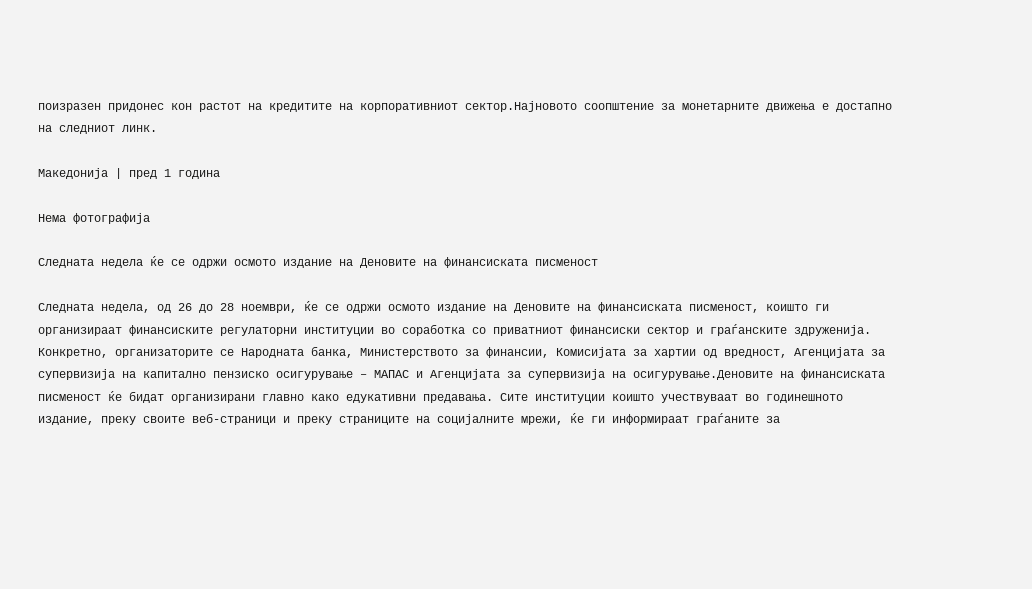поизразен придонес кон растот на кредитите на корпоративниот сектор.Најновото соопштение за монетарните движења е достапно на следниот линк.

Македонија | пред 1 година

Нема фотографија

Следната недела ќе се одржи осмото издание на Деновите на финансиската писменост

Следната недела, од 26 до 28 ноември, ќе се одржи осмото издание на Деновите на финансиската писменост, коишто ги организираат финансиските регулаторни институции во соработка со приватниот финансиски сектор и граѓанските здруженија. Конкретно, организаторите се Народната банка, Министерството за финансии, Комисијата за хартии од вредност, Агенцијата за супервизија на капитално пензиско осигурување ‒ МАПАС и Агенцијата за супервизија на осигурување.Деновите на финансиската писменост ќе бидат организирани главно како едукативни предавања. Сите институции коишто учествуваат во годинешното издание, преку своите веб-страници и преку страниците на социјалните мрежи, ќе ги информираат граѓаните за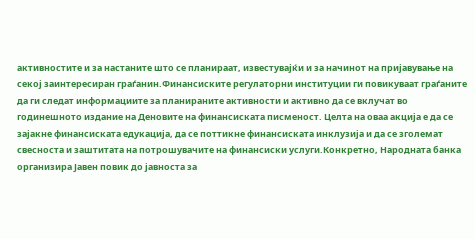активностите и за настаните што се планираат, известувајќи и за начинот на пријавување на секој заинтересиран граѓанин.Финансиските регулаторни институции ги повикуваат граѓаните да ги следат информациите за планираните активности и активно да се вклучат во годинешното издание на Деновите на финансиската писменост. Целта на оваа акција е да се зајакне финансиската едукација, да се поттикне финансиската инклузија и да се зголемат свесноста и заштитата на потрошувачите на финансиски услуги.Конкретно, Народната банка организира Јавен повик до јавноста за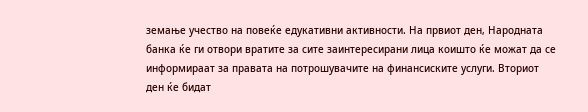земање учество на повеќе едукативни активности. На првиот ден, Народната банка ќе ги отвори вратите за сите заинтересирани лица коишто ќе можат да се информираат за правата на потрошувачите на финансиските услуги. Вториот ден ќе бидат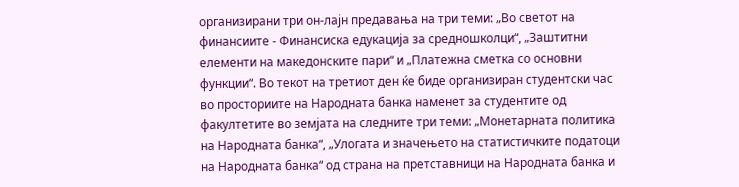организирани три он-лајн предавања на три теми: „Во светот на финансиите - Финансиска едукација за средношколци“, „Заштитни елементи на македонските пари“ и „Платежна сметка со основни функции“. Во текот на третиот ден ќе биде организиран студентски час во просториите на Народната банка наменет за студентите од факултетите во земјата на следните три теми: „Монетарната политика на Народната банка“, „Улогата и значењето на статистичките податоци на Народната банка“ од страна на претставници на Народната банка и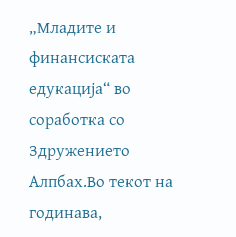„Младите и финансиската едукација“ во соработка со Здружението Алпбах.Во текот на годинава,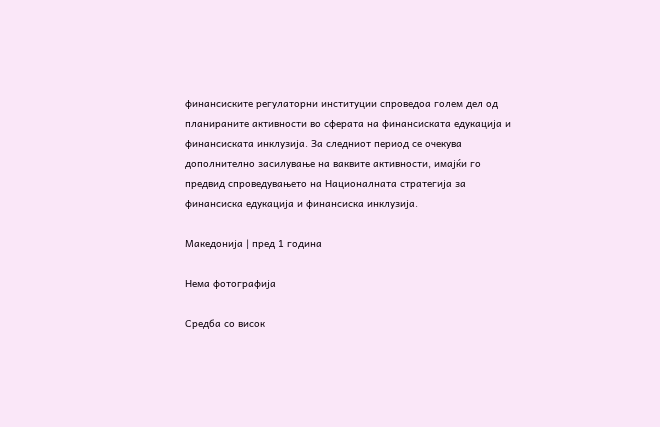финансиските регулаторни институции спроведоа голем дел од планираните активности во сферата на финансиската едукација и финансиската инклузија. За следниот период се очекува дополнително засилување на ваквите активности, имајќи го предвид спроведувањето на Националната стратегија за финансиска едукација и финансиска инклузија.

Македонија | пред 1 година

Нема фотографија

Средба со висок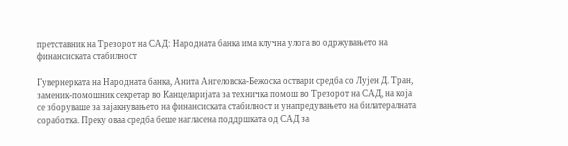претставник на Трезорот на САД: Народната банка има клучна улога во одржувањето на финансиската стабилност

Гувернерката на Народната банка, Анита Ангеловска-Бежоска оствари средба со Лујен Д. Тран, заменик-помошник секретар во Канцеларијата за техничка помош во Трезорот на САД, на која се зборуваше за зајакнувањето на финансиската стабилност и унапредувањето на билатералната соработка. Преку оваа средба беше нагласена поддршката од САД за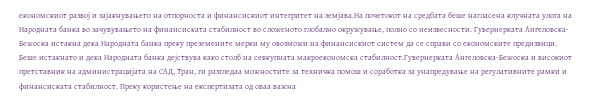економскиот развој и зајакнувањето на отпорноста и финансискиот интегритет на земјава.На почетокот на средбата беше нагласена клучната улога на Народната банка во зачувувањето на финансиската стабилност во сложеното глобално окружување, полно со неизвесности. Гувернерката Ангеловска-Бежоска истакна дека Народната банка преку преземените мерки му овозможи на финансискиот систем да се справи со економските предизвици. Беше истакнато и дека Народната банка дејствува како столб на севкупната макроекономска стабилност.Гувернерката Ангеловска-Бежоска и високиот претставник на администрацијата на САД, Тран, ги разгледаа можностите за техничка помош и соработка за унапредување на регулативните рамки и финансиската стабилност. Преку користење на експертизата од оваа важна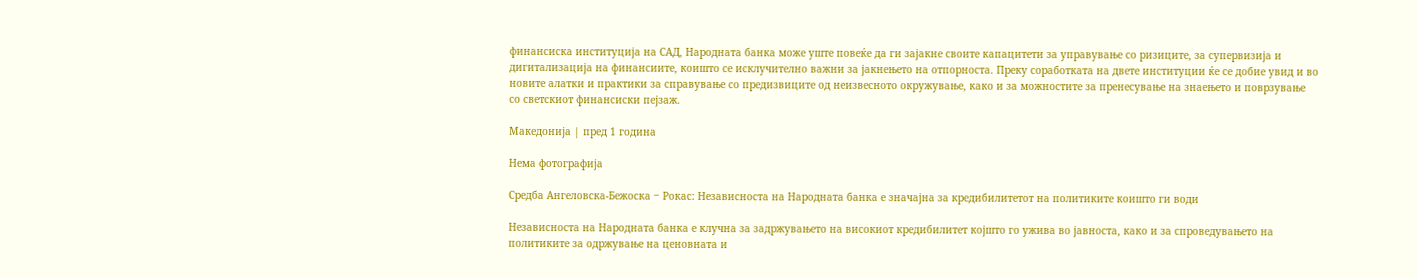финансиска институција на САД, Народната банка може уште повеќе да ги зајакне своите капацитети за управување со ризиците, за супервизија и дигитализација на финансиите, коишто се исклучително важни за јакнењето на отпорноста. Преку соработката на двете институции ќе се добие увид и во новите алатки и практики за справување со предизвиците од неизвесното окружување, како и за можностите за пренесување на знаењето и поврзување со светскиот финансиски пејзаж.

Македонија | пред 1 година

Нема фотографија

Средба Ангеловска-Бежоска ‒ Рокас: Независноста на Народната банка е значајна за кредибилитетот на политиките коишто ги води

Независноста на Народната банка е клучна за задржувањето на високиот кредибилитет којшто го ужива во јавноста, како и за спроведувањето на политиките за одржување на ценовната и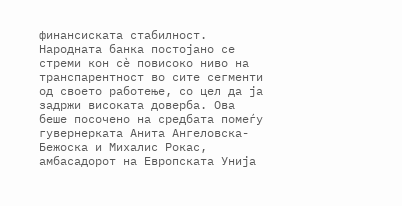финансиската стабилност. Народната банка постојано се стреми кон сè повисоко ниво на транспарентност во сите сегменти од своето работење, со цел да ја задржи високата доверба. Ова беше посочено на средбата помеѓу гувернерката Анита Ангеловска-Бежоска и Михалис Рокас, амбасадорот на Европската Унија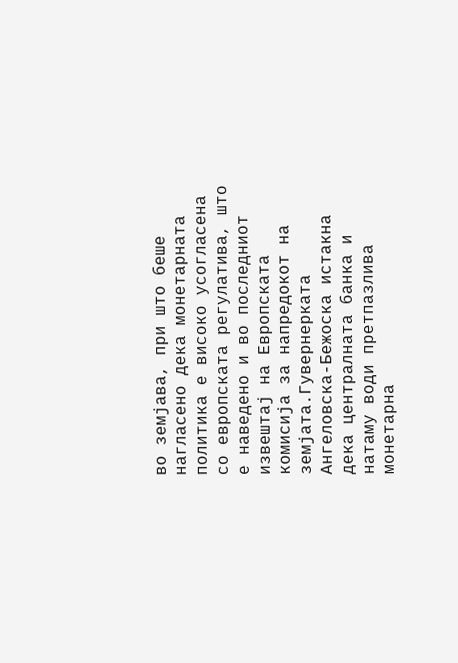во земјава, при што беше нагласено дека монетарната политика е високо усогласена со европската регулатива, што е наведено и во последниот извештај на Европската комисија за напредокот на земјата.Гувернерката Ангеловска-Бежоска истакна дека централната банка и натаму води претпазлива монетарна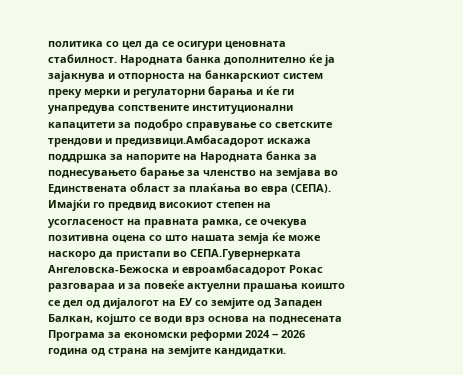политика со цел да се осигури ценовната стабилност. Народната банка дополнително ќе ја зајакнува и отпорноста на банкарскиот систем преку мерки и регулаторни барања и ќе ги унапредува сопствените институционални капацитети за подобро справување со светските трендови и предизвици.Амбасадорот искажа поддршка за напорите на Народната банка за поднесувањето барање за членство на земјава во Единствената област за плаќања во евра (СЕПА). Имајќи го предвид високиот степен на усогласеност на правната рамка, се очекува позитивна оцена со што нашата земја ќе може наскоро да пристапи во СЕПА.Гувернерката Ангеловска-Бежоска и евроамбасадорот Рокас разговараа и за повеќе актуелни прашања коишто се дел од дијалогот на ЕУ со земјите од Западен Балкан, којшто се води врз основа на поднесената Програма за економски реформи 2024 ‒ 2026 година од страна на земјите кандидатки.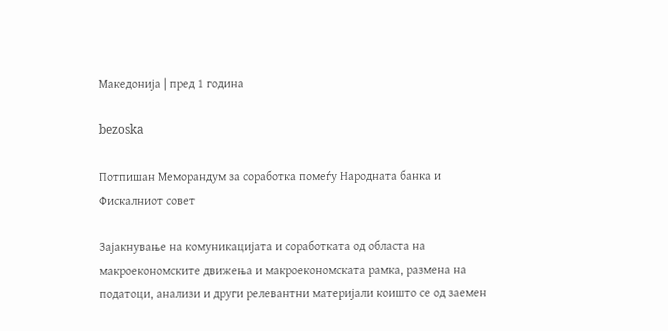Македонија | пред 1 година

bezoska

Потпишан Меморандум за соработка помеѓу Народната банка и Фискалниот совет

Зајакнување на комуникацијата и соработката од областа на макроекономските движења и макроекономската рамка, размена на податоци, анализи и други релевантни материјали коишто се од заемен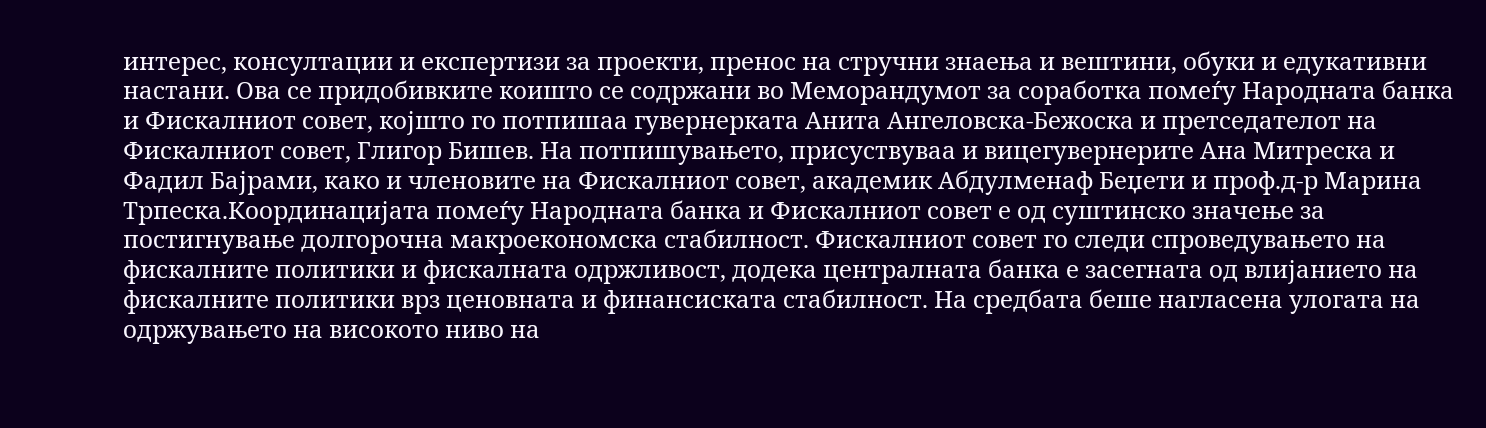интерес, консултации и експертизи за проекти, пренос на стручни знаења и вештини, обуки и едукативни настани. Ова се придобивките коишто се содржани во Меморандумот за соработка помеѓу Народната банка и Фискалниот совет, којшто го потпишаа гувернерката Анита Ангеловска-Бежоска и претседателот на Фискалниот совет, Глигор Бишев. На потпишувањето, присуствуваа и вицегувернерите Ана Митреска и Фадил Бајрами, како и членовите на Фискалниот совет, академик Абдулменаф Беџети и проф.д-р Марина Трпеска.Координацијата помеѓу Народната банка и Фискалниот совет е од суштинско значење за постигнување долгорочна макроекономска стабилност. Фискалниот совет го следи спроведувањето на фискалните политики и фискалната одржливост, додека централната банка е засегната од влијанието на фискалните политики врз ценовната и финансиската стабилност. На средбата беше нагласена улогата на одржувањето на високото ниво на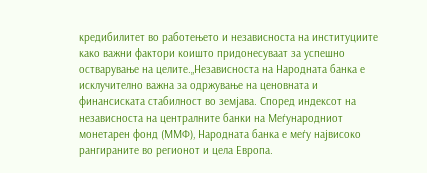кредибилитет во работењето и независноста на институциите како важни фактори коишто придонесуваат за успешно остварување на целите.„Независноста на Народната банка е исклучително важна за одржување на ценовната и финансиската стабилност во земјава. Според индексот на независноста на централните банки на Меѓународниот монетарен фонд (ММФ), Народната банка е меѓу највисоко рангираните во регионот и цела Европа.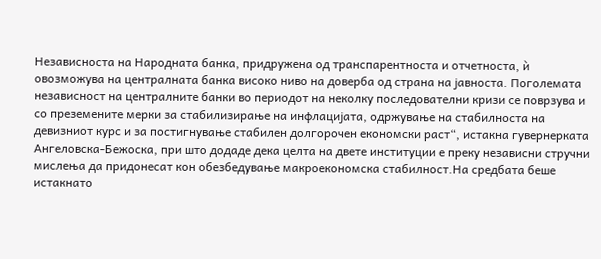Независноста на Народната банка, придружена од транспарентноста и отчетноста, ѝ овозможува на централната банка високо ниво на доверба од страна на јавноста. Поголемата независност на централните банки во периодот на неколку последователни кризи се поврзува и со преземените мерки за стабилизирање на инфлацијата, одржување на стабилноста на девизниот курс и за постигнување стабилен долгорочен економски раст“, истакна гувернерката Ангеловска-Бежоска, при што додаде дека целта на двете институции е преку независни стручни мислења да придонесат кон обезбедување макроекономска стабилност.На средбата беше истакнато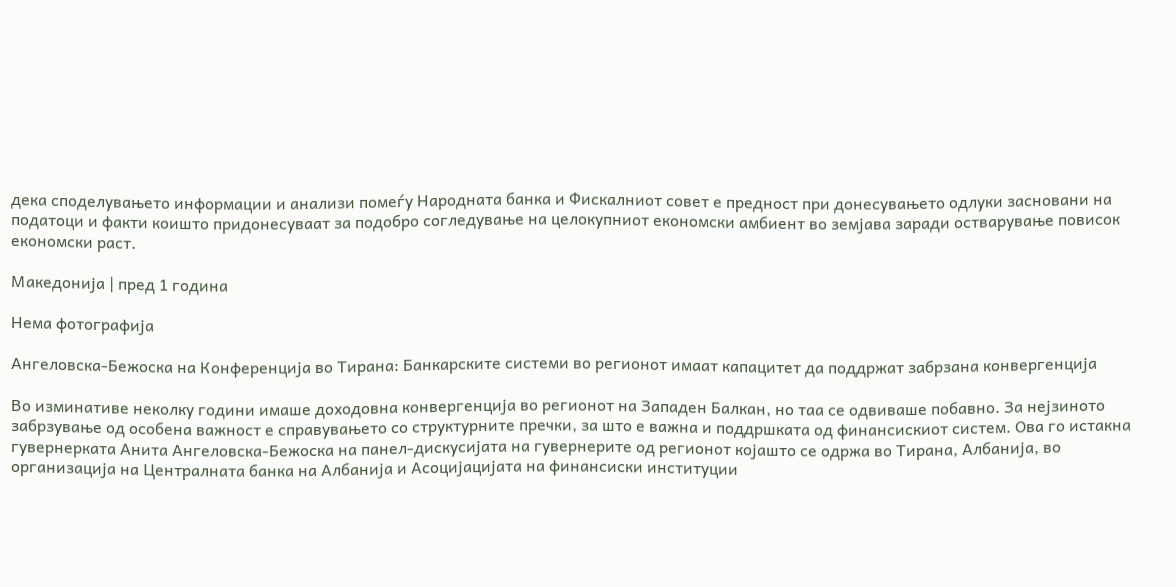дека споделувањето информации и анализи помеѓу Народната банка и Фискалниот совет е предност при донесувањето одлуки засновани на податоци и факти коишто придонесуваат за подобро согледување на целокупниот економски амбиент во земјава заради остварување повисок економски раст.

Македонија | пред 1 година

Нема фотографија

Ангеловска-Бежоска на Конференција во Тирана: Банкарските системи во регионот имаат капацитет да поддржат забрзана конвергенција

Во изминативе неколку години имаше доходовна конвергенција во регионот на Западен Балкан, но таа се одвиваше побавно. За нејзиното забрзување од особена важност е справувањето со структурните пречки, за што е важна и поддршката од финансискиот систем. Ова го истакна гувернерката Анита Ангеловска-Бежоска на панел-дискусијата на гувернерите од регионот којашто се одржа во Тирана, Албанија, во организација на Централната банка на Албанија и Асоцијацијата на финансиски институции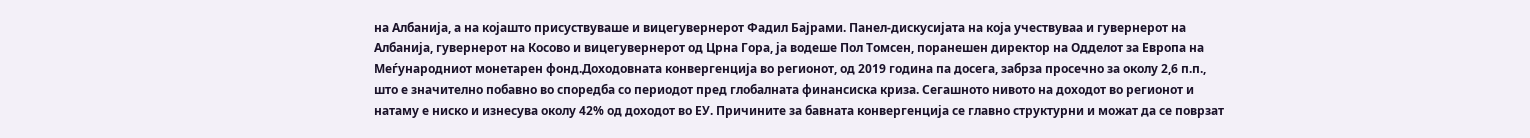на Албанија, а на којашто присуствуваше и вицегувернерот Фадил Бајрами. Панел-дискусијата на која учествуваа и гувернерот на Албанија, гувернерот на Косово и вицегувернерот од Црна Гора, ја водеше Пол Томсен, поранешен директор на Одделот за Европа на Меѓународниот монетарен фонд.Доходовната конвергенција во регионот, од 2019 година па досега, забрза просечно за околу 2,6 п.п., што е значително побавно во споредба со периодот пред глобалната финансиска криза. Сегашното нивото на доходот во регионот и натаму е ниско и изнесува околу 42% од доходот во ЕУ. Причините за бавната конвергенција се главно структурни и можат да се поврзат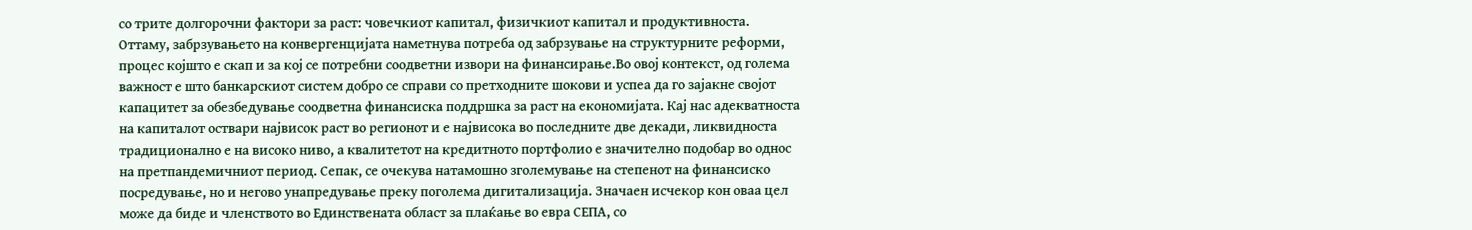со трите долгорочни фактори за раст: човечкиот капитал, физичкиот капитал и продуктивноста. Оттаму, забрзувањето на конвергенцијата наметнува потреба од забрзување на структурните реформи, процес којшто е скап и за кој се потребни соодветни извори на финансирање.Во овој контекст, од голема важност е што банкарскиот систем добро се справи со претходните шокови и успеа да го зајакне својот капацитет за обезбедување соодветна финансиска поддршка за раст на економијата. Кај нас адекватноста на капиталот оствари највисок раст во регионот и е највисока во последните две декади, ликвидноста традиционално е на високо ниво, а квалитетот на кредитното портфолио е значително подобар во однос на претпандемичниот период. Сепак, се очекува натамошно зголемување на степенот на финансиско посредување, но и негово унапредување преку поголема дигитализација. Значаен исчекор кон оваа цел може да биде и членството во Единствената област за плаќање во евра СЕПА, со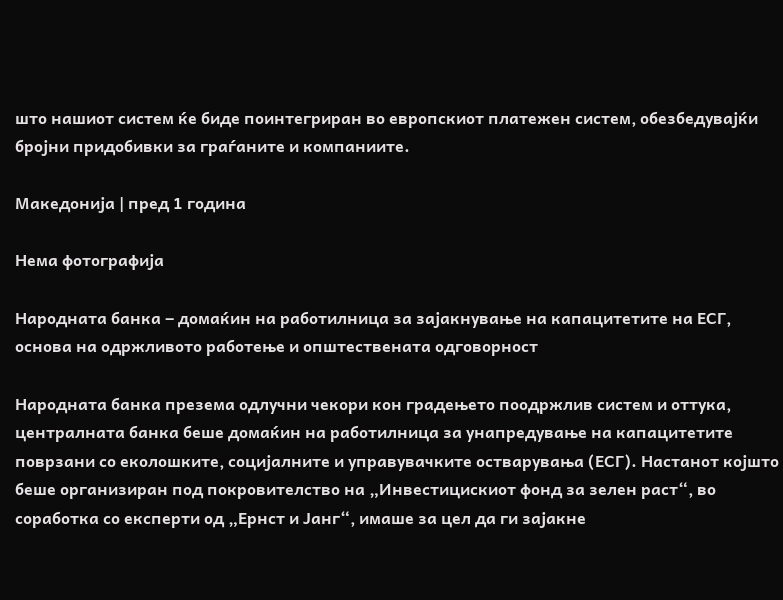што нашиот систем ќе биде поинтегриран во европскиот платежен систем, обезбедувајќи бројни придобивки за граѓаните и компаниите.

Македонија | пред 1 година

Нема фотографија

Народната банка ‒ домаќин на работилница за зајакнување на капацитетите на ЕСГ, основа на одржливото работење и општествената одговорност

Народната банка презема одлучни чекори кон градењето поодржлив систем и оттука, централната банка беше домаќин на работилница за унапредување на капацитетите поврзани со еколошките, социјалните и управувачките остварувања (ЕСГ). Настанот којшто беше организиран под покровителство на „Инвестицискиот фонд за зелен раст“, во соработка со експерти од „Ернст и Јанг“, имаше за цел да ги зајакне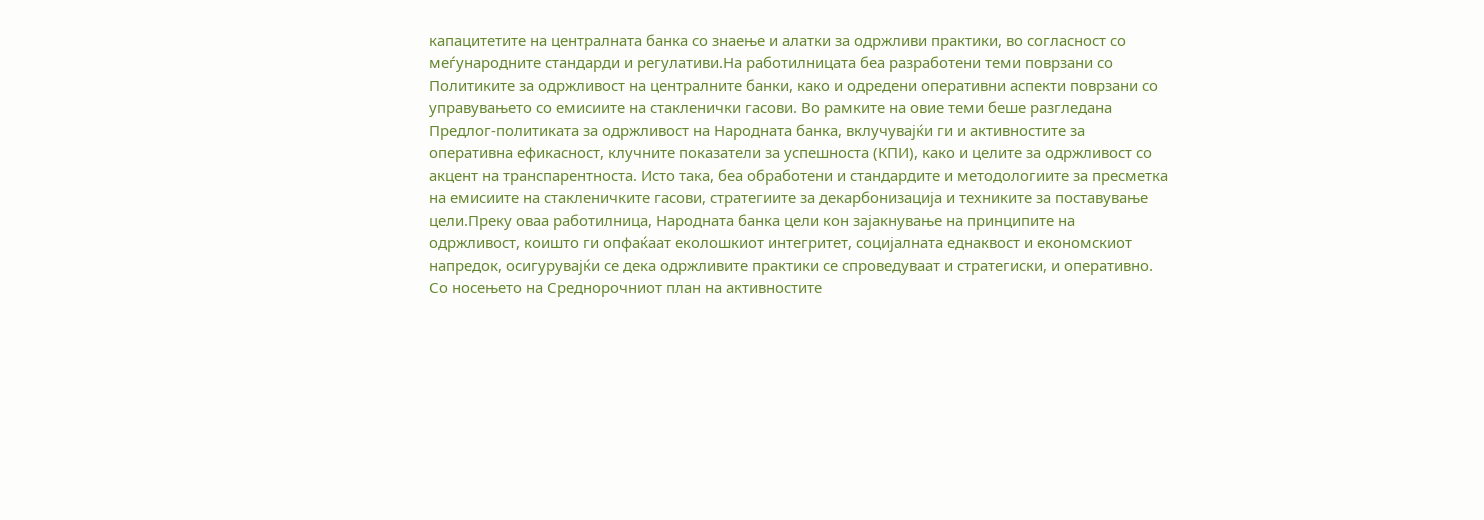капацитетите на централната банка со знаење и алатки за одржливи практики, во согласност со меѓународните стандарди и регулативи.На работилницата беа разработени теми поврзани со Политиките за одржливост на централните банки, како и одредени оперативни аспекти поврзани со управувањето со емисиите на стакленички гасови. Во рамките на овие теми беше разгледана Предлог-политиката за одржливост на Народната банка, вклучувајќи ги и активностите за оперативна ефикасност, клучните показатели за успешноста (КПИ), како и целите за одржливост со акцент на транспарентноста. Исто така, беа обработени и стандардите и методологиите за пресметка на емисиите на стакленичките гасови, стратегиите за декарбонизација и техниките за поставување цели.Преку оваа работилница, Народната банка цели кон зајакнување на принципите на одржливост, коишто ги опфаќаат еколошкиот интегритет, социјалната еднаквост и економскиот напредок, осигурувајќи се дека одржливите практики се спроведуваат и стратегиски, и оперативно. Со носењето на Среднорочниот план на активностите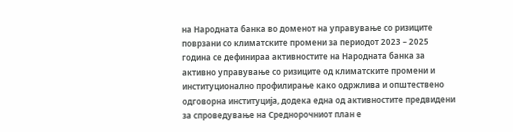на Народната банка во доменот на управување со ризиците поврзани со климатските промени за периодот 2023 – 2025 година се дефинираа активностите на Народната банка за активно управување со ризиците од климатските промени и институционално профилирање како одржлива и општествено одговорна институција, додека една од активностите предвидени за спроведување на Среднорочниот план е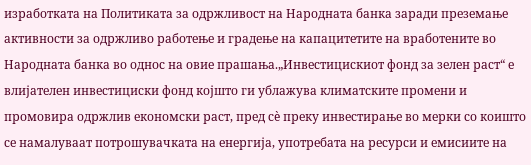изработката на Политиката за одржливост на Народната банка заради преземање активности за одржливо работење и градење на капацитетите на вработените во Народната банка во однос на овие прашања.„Инвестицискиот фонд за зелен раст“ е влијателен инвестициски фонд којшто ги ублажува климатските промени и промовира одржлив економски раст, пред сè преку инвестирање во мерки со коишто се намалуваат потрошувачката на енергија, употребата на ресурси и емисиите на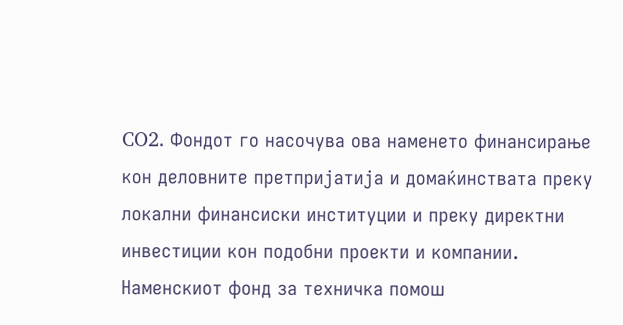CO2. Фондот го насочува ова наменето финансирање кон деловните претпријатија и домаќинствата преку локални финансиски институции и преку директни инвестиции кон подобни проекти и компании. Наменскиот фонд за техничка помош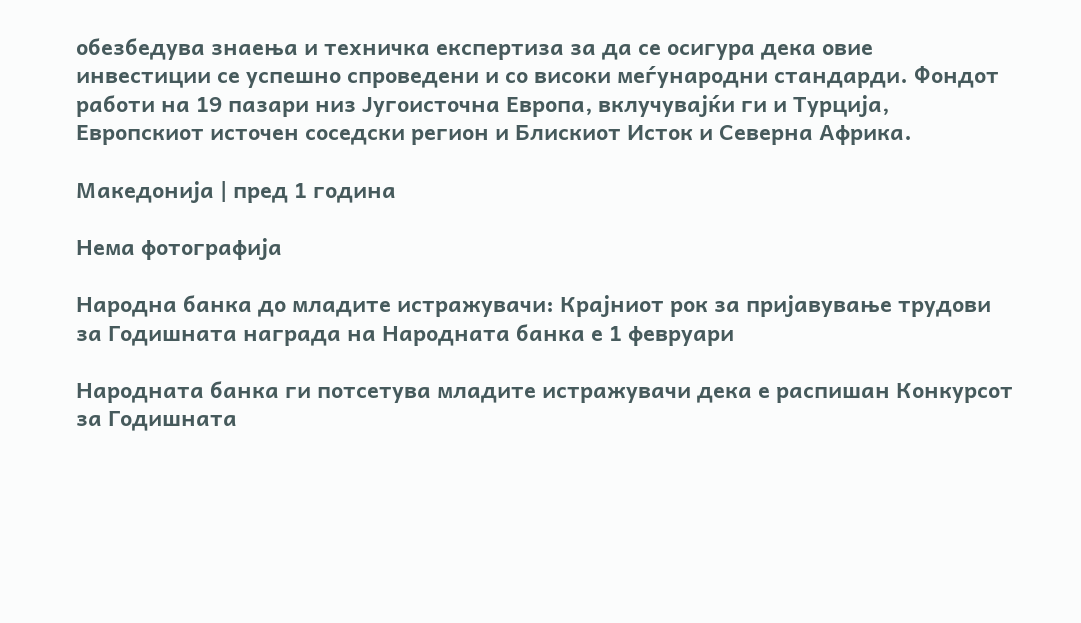обезбедува знаења и техничка експертиза за да се осигура дека овие инвестиции се успешно спроведени и со високи меѓународни стандарди. Фондот работи на 19 пазари низ Југоисточна Европа, вклучувајќи ги и Турција, Европскиот источен соседски регион и Блискиот Исток и Северна Африка.

Македонија | пред 1 година

Нема фотографија

Народна банка до младите истражувачи: Крајниот рок за пријавување трудови за Годишната награда на Народната банка е 1 февруари

Народната банка ги потсетува младите истражувачи дека е распишан Конкурсот за Годишната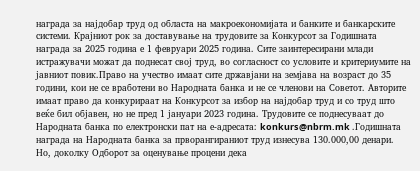награда за најдобар труд од областа на макроекономијата и банките и банкарските системи. Крајниот рок за доставување на трудовите за Конкурсот за Годишната награда за 2025 година е 1 февруари 2025 година. Сите заинтересирани млади истражувачи можат да поднесат свој труд, во согласност со условите и критериумите на јавниот повик.Право на учество имаат сите државјани на земјава на возраст до 35 години, кои не се вработени во Народната банка и не се членови на Советот. Авторите имаат право да конкурираат на Конкурсот за избор на најдобар труд и со труд што веќе бил објавен, но не пред 1 јануари 2023 година. Трудовите се поднесуваат до Народната банка по електронски пат на е-адресата: konkurs@nbrm.mk .Годишната награда на Народната банка за прворангираниот труд изнесува 130.000,00 денари. Но, доколку Одборот за оценување процени дека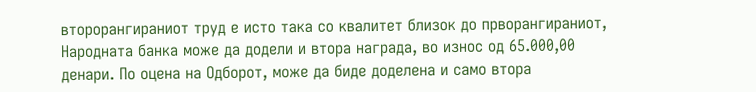второрангираниот труд е исто така со квалитет близок до прворангираниот, Народната банка може да додели и втора награда, во износ од 65.000,00 денари. По оцена на Одборот, може да биде доделена и само втора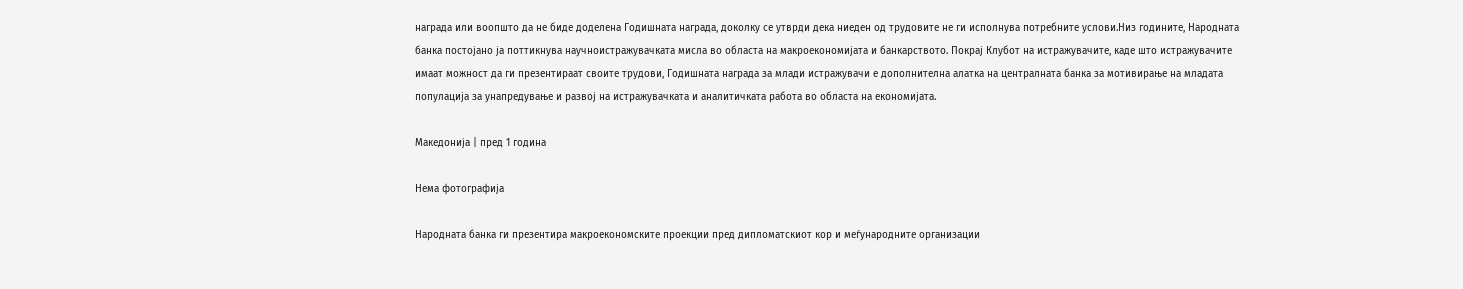награда или воопшто да не биде доделена Годишната награда, доколку се утврди дека ниеден од трудовите не ги исполнува потребните услови.Низ годините, Народната банка постојано ја поттикнува научноистражувачката мисла во областа на макроекономијата и банкарството. Покрај Клубот на истражувачите, каде што истражувачите имаат можност да ги презентираат своите трудови, Годишната награда за млади истражувачи е дополнителна алатка на централната банка за мотивирање на младата популација за унапредување и развој на истражувачката и аналитичката работа во областа на економијата.

Македонија | пред 1 година

Нема фотографија

Народната банка ги презентира макроекономските проекции пред дипломатскиот кор и меѓународните организации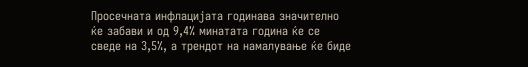Просечната инфлацијата годинава значително ќе забави и од 9,4% минатата година ќе се сведе на 3,5%, а трендот на намалување ќе биде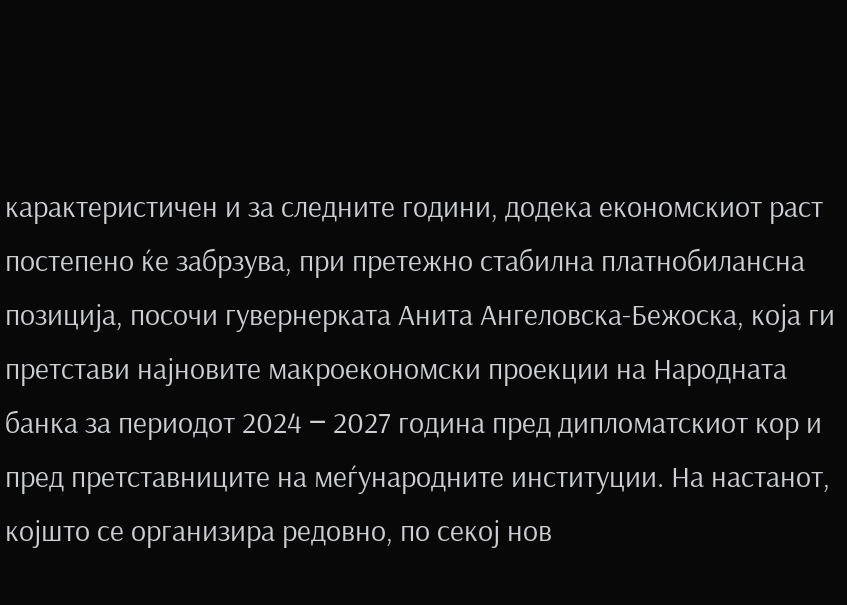карактеристичен и за следните години, додека економскиот раст постепено ќе забрзува, при претежно стабилна платнобилансна позиција, посочи гувернерката Анита Ангеловска-Бежоска, која ги претстави најновите макроекономски проекции на Народната банка за периодот 2024 ‒ 2027 година пред дипломатскиот кор и пред претставниците на меѓународните институции. На настанот, којшто се организира редовно, по секој нов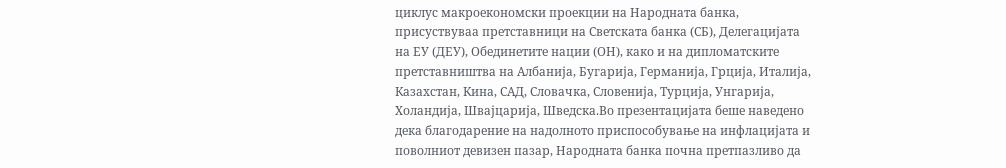циклус макроекономски проекции на Народната банка, присуствуваа претставници на Светската банка (СБ), Делегацијата на ЕУ (ДЕУ), Обединетите нации (ОН), како и на дипломатските претставништва на Албанија, Бугарија, Германија, Грција, Италија, Казахстан, Кина, САД, Словачка, Словенија, Турција, Унгарија, Холандија, Швајцарија, Шведска.Во презентацијата беше наведено дека благодарение на надолното приспособување на инфлацијата и поволниот девизен пазар, Народната банка почна претпазливо да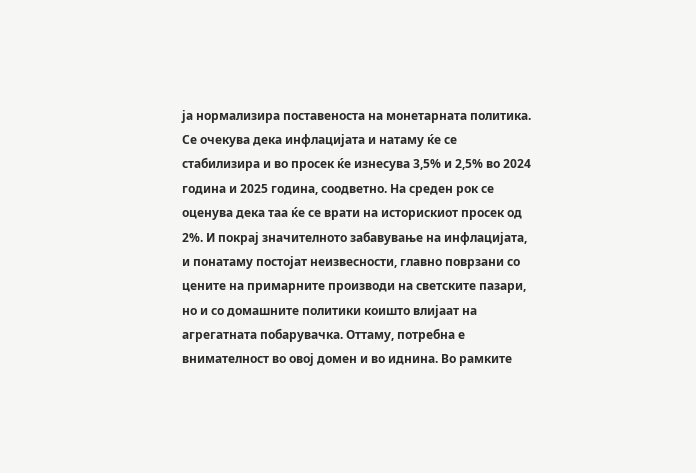ја нормализира поставеноста на монетарната политика. Се очекува дека инфлацијата и натаму ќе се стабилизира и во просек ќе изнесува 3,5% и 2,5% во 2024 година и 2025 година, соодветно. На среден рок се оценува дека таа ќе се врати на историскиот просек од 2%. И покрај значителното забавување на инфлацијата, и понатаму постојат неизвесности, главно поврзани со цените на примарните производи на светските пазари, но и со домашните политики коишто влијаат на агрегатната побарувачка. Оттаму, потребна е внимателност во овој домен и во иднина. Во рамките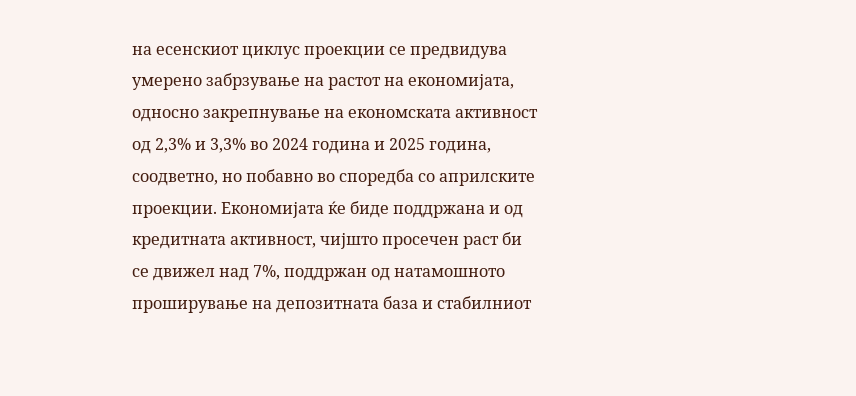на есенскиот циклус проекции се предвидува умерено забрзување на растот на економијата, односно закрепнување на економската активност од 2,3% и 3,3% во 2024 година и 2025 година, соодветно, но побавно во споредба со априлските проекции. Економијата ќе биде поддржана и од кредитната активност, чијшто просечен раст би се движел над 7%, поддржан од натамошното проширување на депозитната база и стабилниот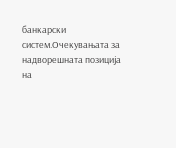банкарски систем.Очекувањата за надворешната позиција на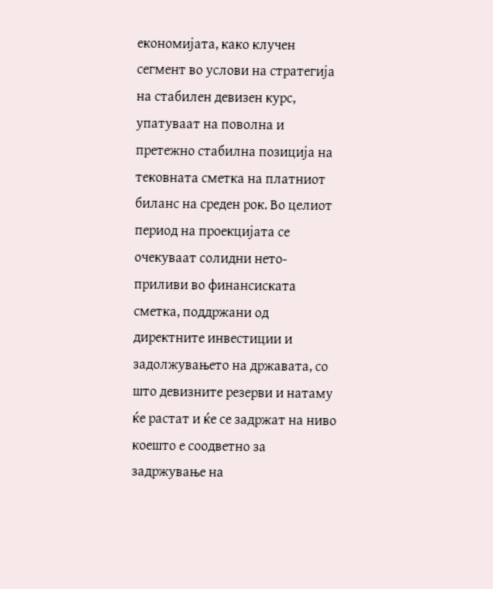економијата, како клучен сегмент во услови на стратегија на стабилен девизен курс, упатуваат на поволна и претежно стабилна позиција на тековната сметка на платниот биланс на среден рок. Во целиот период на проекцијата се очекуваат солидни нето-приливи во финансиската сметка, поддржани од директните инвестиции и задолжувањето на државата, со што девизните резерви и натаму ќе растат и ќе се задржат на ниво коешто е соодветно за задржување на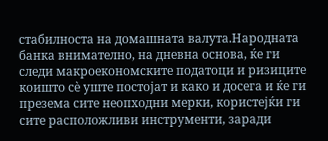стабилноста на домашната валута.Народната банка внимателно, на дневна основа, ќе ги следи макроекономските податоци и ризиците коишто сѐ уште постојат и како и досега и ќе ги презема сите неопходни мерки, користејќи ги сите расположливи инструменти, заради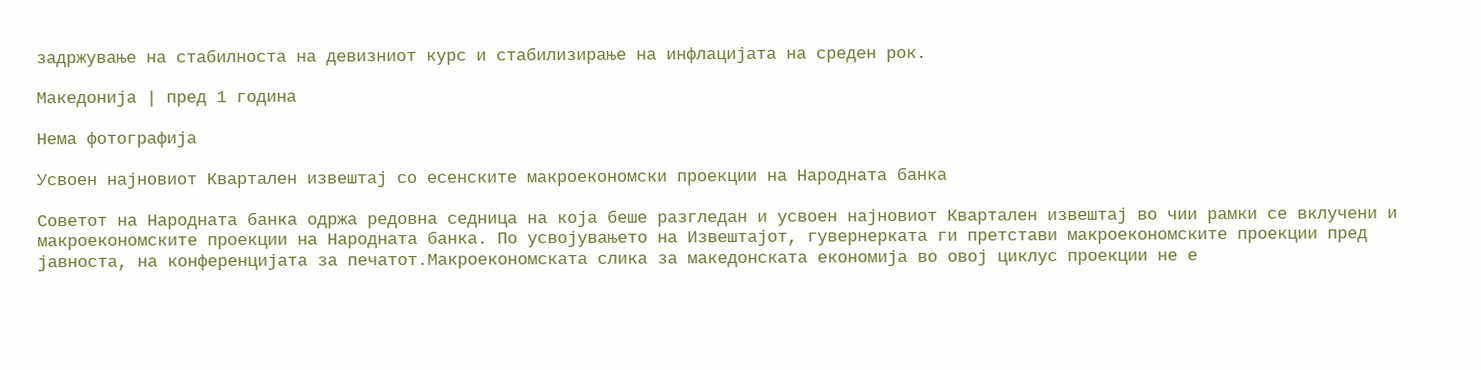задржување на стабилноста на девизниот курс и стабилизирање на инфлацијата на среден рок.

Македонија | пред 1 година

Нема фотографија

Усвоен најновиот Квартален извештај со есенските макроекономски проекции на Народната банка

Советот на Народната банка одржа редовна седница на која беше разгледан и усвоен најновиот Квартален извештај во чии рамки се вклучени и макроекономските проекции на Народната банка. По усвојувањето на Извештајот, гувернерката ги претстави макроекономските проекции пред јавноста, на конференцијата за печатот.Макроекономската слика за македонската економија во овој циклус проекции не е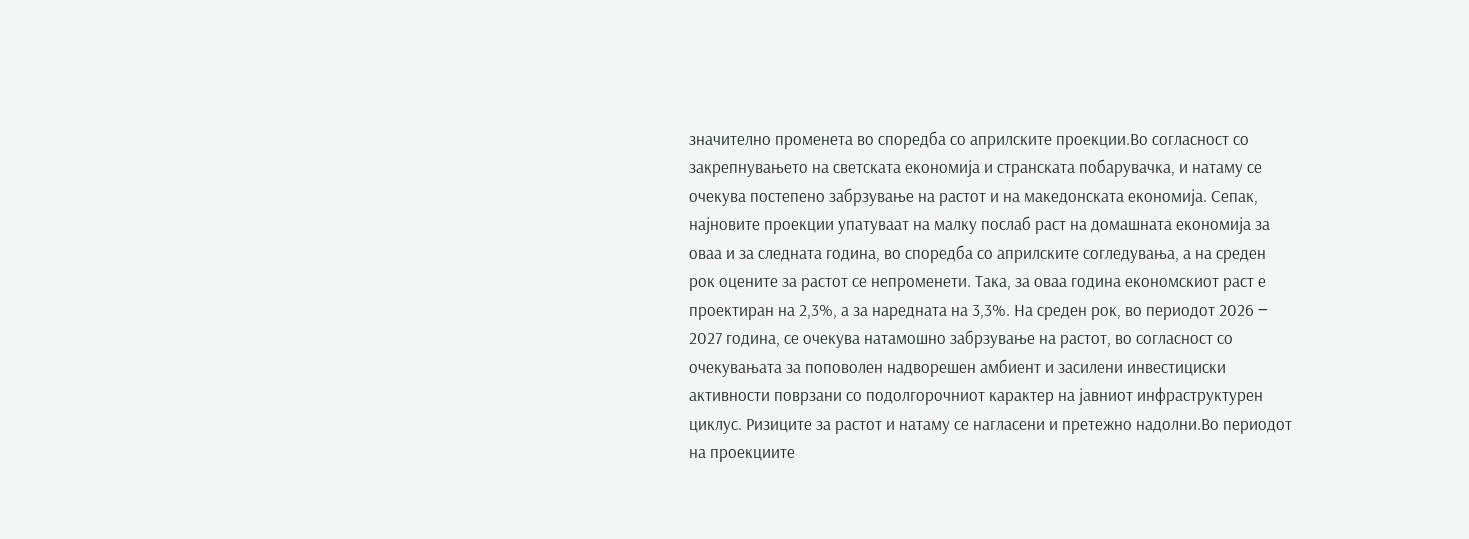значително променета во споредба со априлските проекции.Во согласност со закрепнувањето на светската економија и странската побарувачка, и натаму се очекува постепено забрзување на растот и на македонската економија. Сепак, најновите проекции упатуваат на малку послаб раст на домашната економија за оваа и за следната година, во споредба со априлските согледувања, а на среден рок оцените за растот се непроменети. Така, за оваа година економскиот раст е проектиран на 2,3%, а за наредната на 3,3%. На среден рок, во периодот 2026 ‒ 2027 година, се очекува натамошно забрзување на растот, во согласност со очекувањата за поповолен надворешен амбиент и засилени инвестициски активности поврзани со подолгорочниот карактер на јавниот инфраструктурен циклус. Ризиците за растот и натаму се нагласени и претежно надолни.Во периодот на проекциите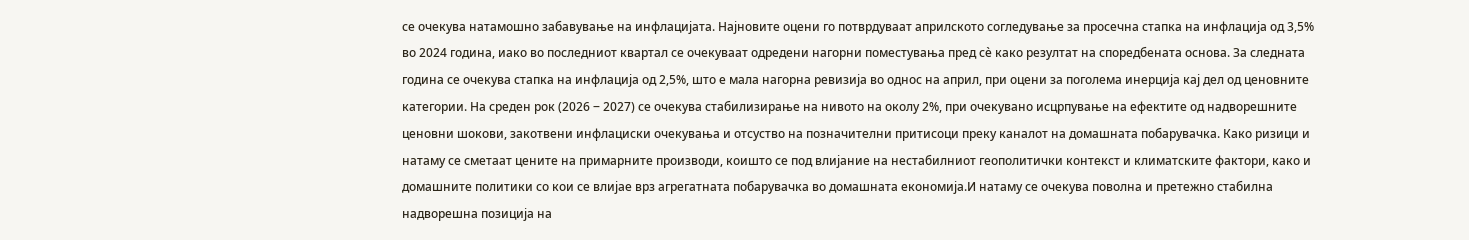се очекува натамошно забавување на инфлацијата. Најновите оцени го потврдуваат априлското согледување за просечна стапка на инфлација од 3,5% во 2024 година, иако во последниот квартал се очекуваат одредени нагорни поместувања пред сѐ како резултат на споредбената основа. За следната година се очекува стапка на инфлација од 2,5%, што е мала нагорна ревизија во однос на април, при оцени за поголема инерција кај дел од ценовните категории. На среден рок (2026 ‒ 2027) се очекува стабилизирање на нивото на околу 2%, при очекувано исцрпување на ефектите од надворешните ценовни шокови, закотвени инфлациски очекувања и отсуство на позначителни притисоци преку каналот на домашната побарувачка. Како ризици и натаму се сметаат цените на примарните производи, коишто се под влијание на нестабилниот геополитички контекст и климатските фактори, како и домашните политики со кои се влијае врз агрегатната побарувачка во домашната економија.И натаму се очекува поволна и претежно стабилна надворешна позиција на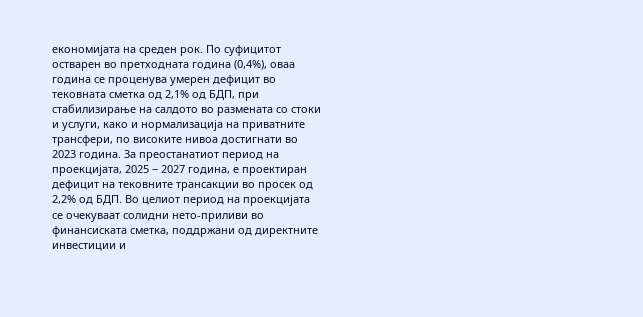економијата на среден рок. По суфицитот остварен во претходната година (0,4%), оваа година се проценува умерен дефицит во тековната сметка од 2,1% од БДП, при стабилизирање на салдото во размената со стоки и услуги, како и нормализација на приватните трансфери, по високите нивоа достигнати во 2023 година. За преостанатиот период на проекцијата, 2025 ‒ 2027 година, е проектиран дефицит на тековните трансакции во просек од 2,2% од БДП. Во целиот период на проекцијата се очекуваат солидни нето-приливи во финансиската сметка, поддржани од директните инвестиции и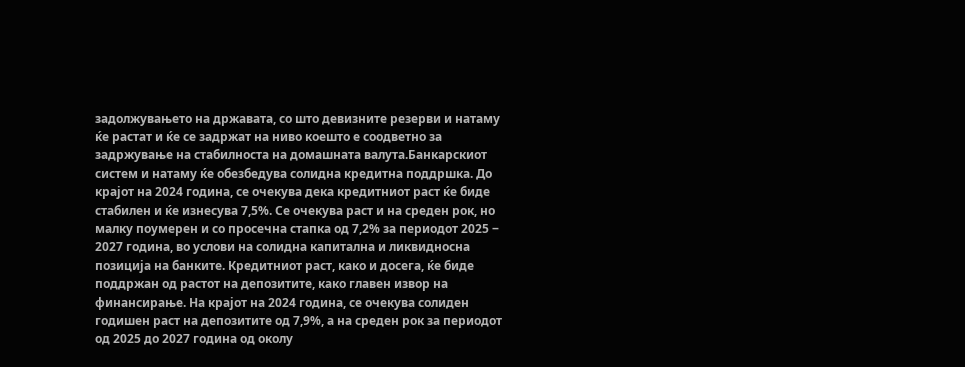задолжувањето на државата, со што девизните резерви и натаму ќе растат и ќе се задржат на ниво коешто е соодветно за задржување на стабилноста на домашната валута.Банкарскиот систем и натаму ќе обезбедува солидна кредитна поддршка. До крајот на 2024 година, се очекува дека кредитниот раст ќе биде стабилен и ќе изнесува 7,5%. Се очекува раст и на среден рок, но малку поумерен и со просечна стапка од 7,2% за периодот 2025 ‒ 2027 година, во услови на солидна капитална и ликвидносна позиција на банките. Кредитниот раст, како и досега, ќе биде поддржан од растот на депозитите, како главен извор на финансирање. На крајот на 2024 година, се очекува солиден годишен раст на депозитите од 7,9%, а на среден рок за периодот од 2025 до 2027 година од околу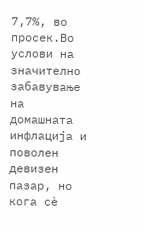7,7%, во просек.Во услови на значително забавување на домашната инфлација и поволен девизен пазар, но кога сѐ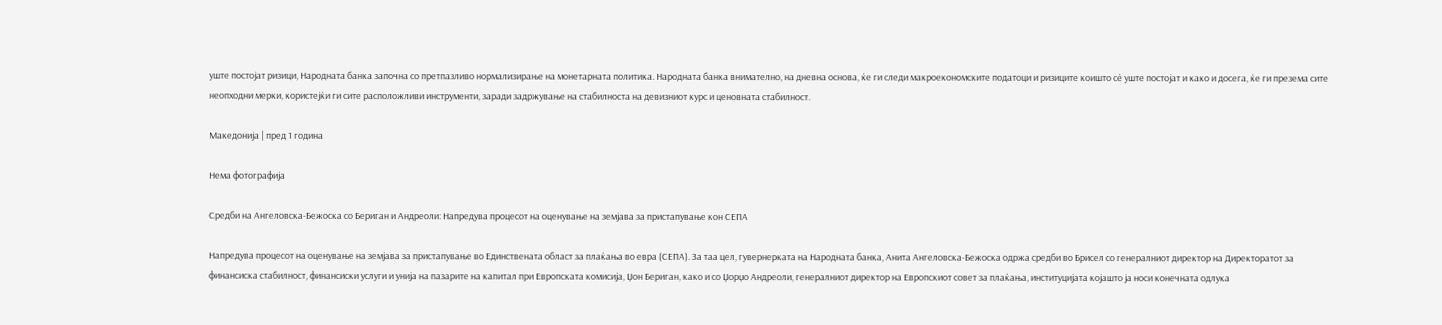уште постојат ризици, Народната банка започна со претпазливо нормализирање на монетарната политика. Народната банка внимателно, на дневна основа, ќе ги следи макроекономските податоци и ризиците коишто сѐ уште постојат и како и досега, ќе ги презема сите неопходни мерки, користејќи ги сите расположливи инструменти, заради задржување на стабилноста на девизниот курс и ценовната стабилност.

Македонија | пред 1 година

Нема фотографија

Средби на Ангеловска-Бежоска со Бериган и Андреоли: Напредува процесот на оценување на земјава за пристапување кон СЕПА

Напредува процесот на оценување на земјава за пристапување во Единствената област за плаќањa во евра (СЕПА). За таа цел, гувернерката на Народната банка, Анита Ангеловска-Бежоска одржа средби во Брисел со генералниот директор на Директорaтот за финансиска стабилност, финансиски услуги и унија на пазарите на капитал при Европската комисија, Џон Бериган, како и со Џорџо Андреоли, генералниот директор на Европскиот совет за плаќања, институцијата којашто ја носи конечната одлука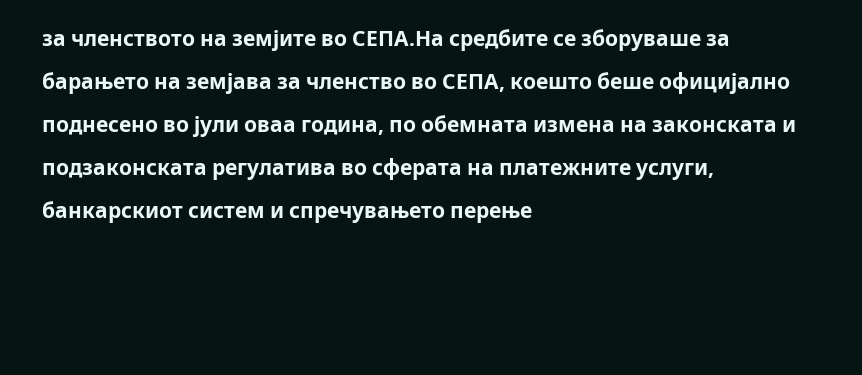за членството на земјите во СЕПА.На средбите се зборуваше за барањето на земјава за членство во СЕПА, коешто беше официјално поднесено во јули оваа година, по обемната измена на законската и подзаконската регулатива во сферата на платежните услуги, банкарскиот систем и спречувањето перење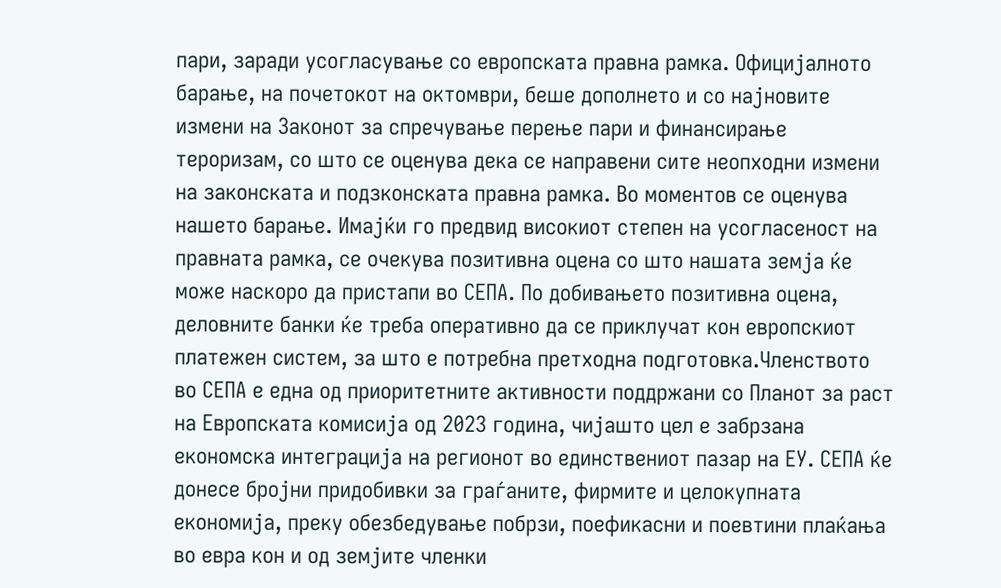пари, заради усогласување со европската правна рамка. Официјалното барање, на почетокот на октомври, беше дополнето и со најновите измени на Законот за спречување перење пари и финансирање тероризам, со што се оценува дека се направени сите неопходни измени на законската и подзконската правна рамка. Во моментов се оценува нашето барање. Имајќи го предвид високиот степен на усогласеност на правната рамка, се очекува позитивна оцена со што нашата земја ќе може наскоро да пристапи во СЕПА. По добивањето позитивна оцена, деловните банки ќе треба оперативно да се приклучат кон европскиот платежен систем, за што е потребна претходна подготовка.Членството во СЕПА е една од приоритетните активности поддржани со Планот за раст на Европската комисија од 2023 година, чијашто цел е забрзана економска интеграција на регионот во единствениот пазар на ЕУ. СЕПА ќе донесе бројни придобивки за граѓаните, фирмите и целокупната економија, преку обезбедување побрзи, поефикасни и поевтини плаќања во евра кон и од земјите членки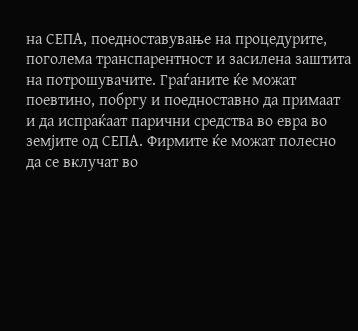на СЕПА, поедноставување на процедурите, поголема транспарентност и засилена заштита на потрошувачите. Граѓаните ќе можат поевтино, побргу и поедноставно да примаат и да испраќаат парични средства во евра во земјите од СЕПА. Фирмите ќе можат полесно да се вклучат во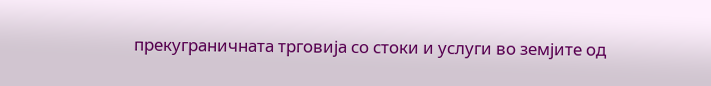прекуграничната трговија со стоки и услуги во земјите од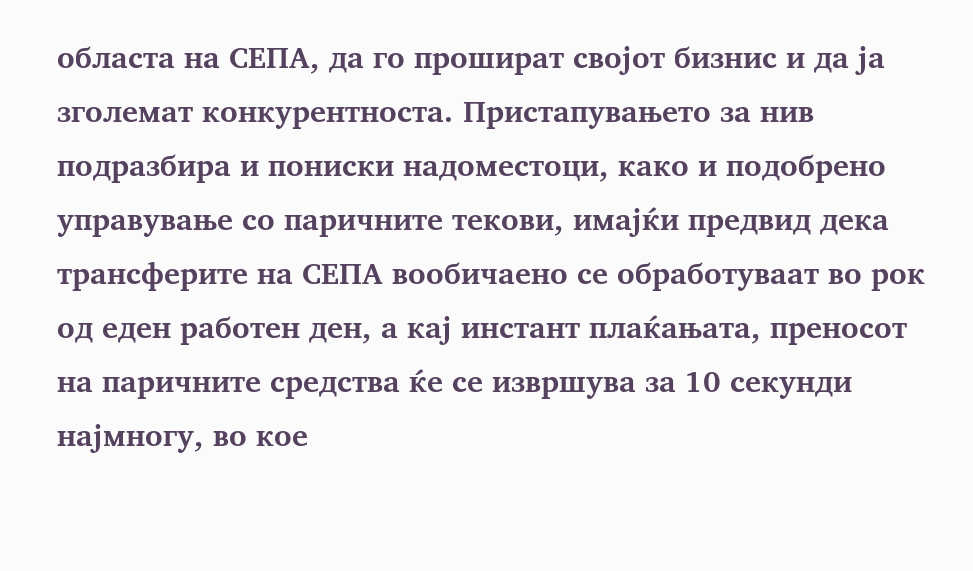областа на СЕПА, да го прошират својот бизнис и да ја зголемат конкурентноста. Пристапувањето за нив подразбира и пониски надоместоци, како и подобрено управување со паричните текови, имајќи предвид дека трансферите на СЕПА вообичаено се обработуваат во рок од еден работен ден, а кај инстант плаќањата, преносот на паричните средства ќе се извршува за 10 секунди најмногу, во кое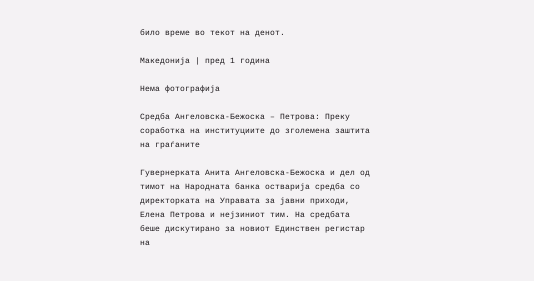било време во текот на денот.

Македонија | пред 1 година

Нема фотографија

Средба Ангеловска-Бежоска – Петрова: Преку соработка на институциите до зголемена заштита на граѓаните

Гувернерката Анита Ангеловска-Бежоска и дел од тимот на Народната банка остварија средба со директорката на Управата за јавни приходи, Елена Петрова и нејзиниот тим. На средбата беше дискутирано за новиот Единствен регистар на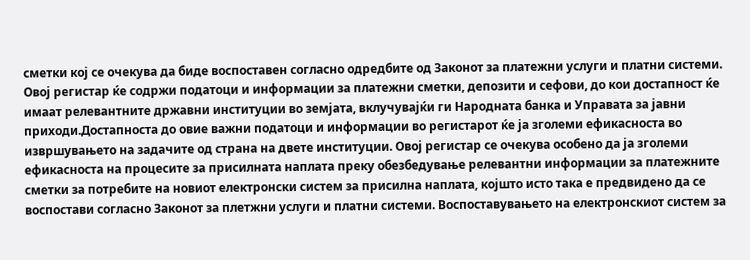сметки кој се очекува да биде воспоставен согласно одредбите од Законот за платежни услуги и платни системи. Овој регистар ќе содржи податоци и информации за платежни сметки, депозити и сефови, до кои достапност ќе имаат релевантните државни институции во земјата, вклучувајќи ги Народната банка и Управата за јавни приходи.Достапноста до овие важни податоци и информации во регистарот ќе ја зголеми ефикасноста во извршувањето на задачите од страна на двете институции. Овој регистар се очекува особено да ја зголеми ефикасноста на процесите за присилната наплата преку обезбедување релевантни информации за платежните сметки за потребите на новиот електронски систем за присилна наплата, којшто исто така е предвидено да се воспостави согласно Законот за плетжни услуги и платни системи. Воспоставувањето на електронскиот систем за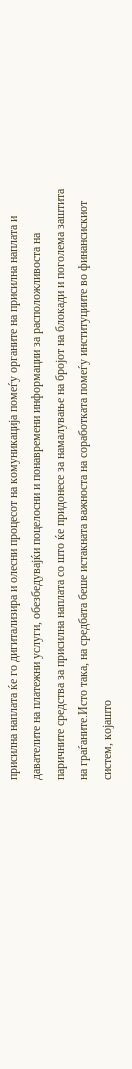присилна наплата ќе го дигитализира и олесни процесот на комуникација помеѓу органите на присилна наплата и давателите на платежни услуги, обезбедувајќи поцелосни и понавремени информации за расположливоста на паричните средства за присилна наплата со што ќе придонесе за намалување на бројот на блокади и поголема заштита на граѓаните.Исто така, на средбата беше истакната важноста на соработката помеѓу институциите во финансискиот систем, којашто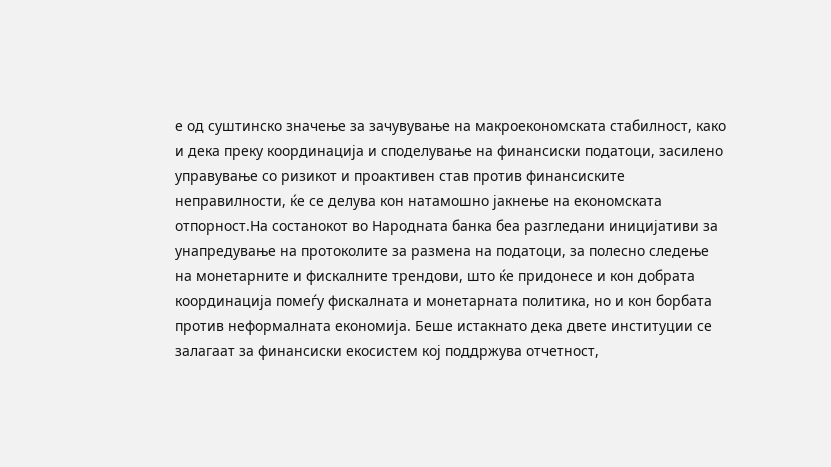е од суштинско значење за зачувување на макрoекономската стабилност, како и дека преку координација и споделување на финансиски податоци, засилено управување со ризикот и проактивен став против финансиските неправилности, ќе се делува кон натамошно јакнење на економската отпорност.На состанокот во Народната банка беа разгледани иницијативи за унапредување на протоколите за размена на податоци, за полесно следење на монетарните и фискалните трендови, што ќе придонесе и кон добрата координација помеѓу фискалната и монетарната политика, но и кон борбата против неформалната економија. Беше истакнато дека двете институции се залагаат за финансиски екосистем кој поддржува отчетност,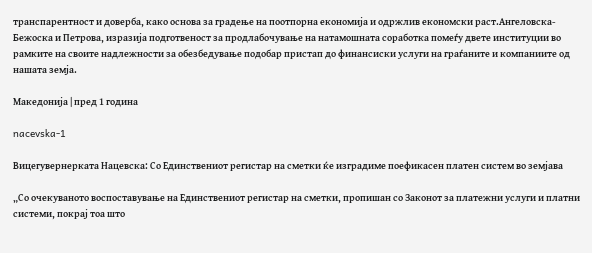транспарентност и доверба, како основа за градење на поотпорна економија и одржлив економски раст.Ангеловска-Бежоска и Петрова, изразија подготвеност за продлабочување на натамошната соработка помеѓу двете институции во рамките на своите надлежности за обезбедување подобар пристап до финансиски услуги на граѓаните и компаниите од нашата земја.

Македонија | пред 1 година

nacevska-1

Вицегувернерката Нацевска: Со Единствениот регистар на сметки ќе изградиме поефикасен платен систем во земјава

„Со очекуваното воспоставување на Единствениот регистар на сметки, пропишан со Законот за платежни услуги и платни системи, покрај тоа што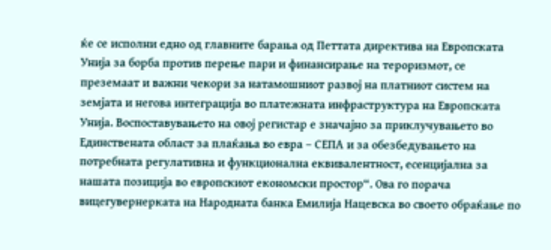ќе се исполни едно од главните барања од Петтата директива на Европската Унија за борба против перење пари и финансирање на тероризмот, се преземаат и важни чекори за натамошниот развој на платниот систем на земјата и негова интеграција во платежната инфраструктура на Европската Унија. Воспоставувањето на овој регистар е значајно за приклучувањето во Единствената област за плаќања во евра ‒ СЕПА и за обезбедувањето на потребната регулативна и функционална еквивалентност, есенцијална за нашата позиција во европскиот економски простор“. Ова го порача вицегувернерката на Народната банка Емилија Нацевска во своето обраќање по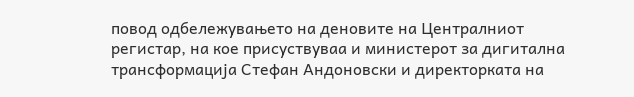повод одбележувањето на деновите на Централниот регистар, на кое присуствуваа и министерот за дигитална трансформација Стефан Андоновски и директорката на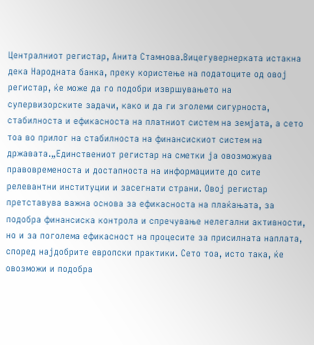Централниот регистар, Анита Стамнова.Вицегувернерката истакна дека Народната банка, преку користење на податоците од овој регистар, ќе може да го подобри извршувањето на супервизорските задачи, како и да ги зголеми сигурноста, стабилноста и ефикасноста на платниот систем на земјата, а сето тоа во прилог на стабилноста на финансискиот систем на државата.„Единствениот регистар на сметки ја овозможува правовременоста и достапноста на информациите до сите релевантни институции и засегнати страни. Овој регистар претставува важна основа за ефикасноста на плаќањата, за подобра финансиска контрола и спречување нелегални активности, но и за поголема ефикасност на процесите за присилната наплата, според најдобрите европски практики. Сето тоа, исто така, ќе овозможи и подобра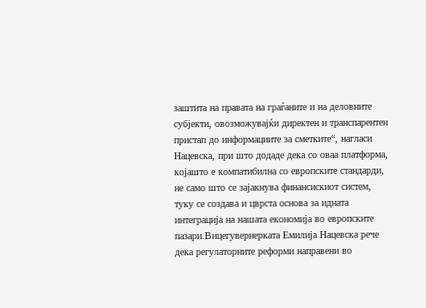заштита на правата на граѓаните и на деловните субјекти, овозможувајќи директен и транспарентен пристап до информациите за сметките“, нагласи Нацевска, при што додаде дека со оваа платформа, којашто е компатибилна со европските стандарди, не само што се зајакнува финансискиот систем, туку се создава и цврста основа за идната интеграција на нашата економија во европските пазари.Вицегувернерката Емилија Нацевска рече дека регулаторните реформи направени во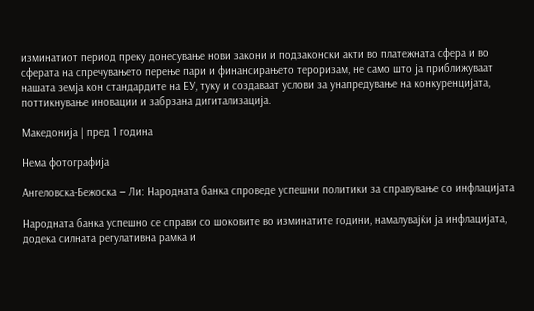изминатиот период преку донесување нови закони и подзаконски акти во платежната сфера и во сферата на спречувањето перење пари и финансирањето тероризам, не само што ја приближуваат нашата земја кон стандардите на ЕУ, туку и создаваат услови за унапредување на конкуренцијата, поттикнување иновации и забрзана дигитализација.

Македонија | пред 1 година

Нема фотографија

Ангеловска-Бежоска ‒ Ли: Народната банка спроведе успешни политики за справување со инфлацијата

Народната банка успешно се справи со шоковите во изминатите години, намалувајќи ја инфлацијата, додека силната регулативна рамка и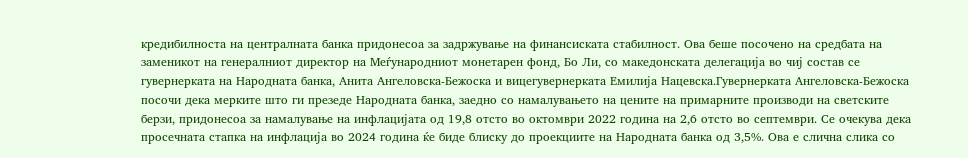кредибилноста на централната банка придонесоа за задржување на финансиската стабилност. Ова беше посочено на средбата на заменикот на генералниот директор на Меѓународниот монетарен фонд, Бо Ли, со македонската делегација во чиј состав се гувернерката на Народната банка, Анита Ангеловска-Бежоска и вицегувернерката Емилија Нацевска.Гувернерката Ангеловска-Бежоска посочи дека мерките што ги презеде Народната банка, заедно со намалувањето на цените на примарните производи на светските берзи, придонесоа за намалување на инфлацијата од 19,8 отсто во октомври 2022 година на 2,6 отсто во септември. Се очекува дека просечната стапка на инфлација во 2024 година ќе биде блиску до проекциите на Народната банка од 3,5%. Ова е слична слика со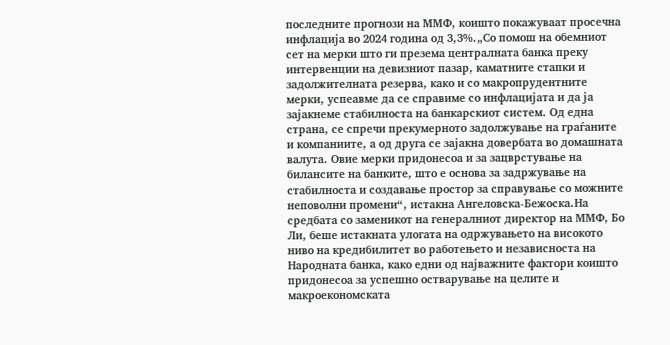последните прогнози на ММФ, коишто покажуваат просечна инфлација во 2024 година од 3,3%.„Со помош на обемниот сет на мерки што ги презема централната банка преку интервенции на девизниот пазар, каматните стапки и задолжителната резерва, како и со макропрудентните мерки, успеавме да се справиме со инфлацијата и да ја зајакнеме стабилноста на банкарскиот систем. Од една страна, се спречи прекумерното задолжување на граѓаните и компаниите, а од друга се зајакна довербата во домашната валута. Овие мерки придонесоа и за зацврстување на билансите на банките, што е основа за задржување на стабилноста и создавање простор за справување со можните неповолни промени“, истакна Ангеловска-Бежоска.На средбата со заменикот на генералниот директор на ММФ, Бо Ли, беше истакната улогата на одржувањето на високото ниво на кредибилитет во работењето и независноста на Народната банка, како едни од најважните фактори коишто придонесоа за успешно остварување на целите и макроекономската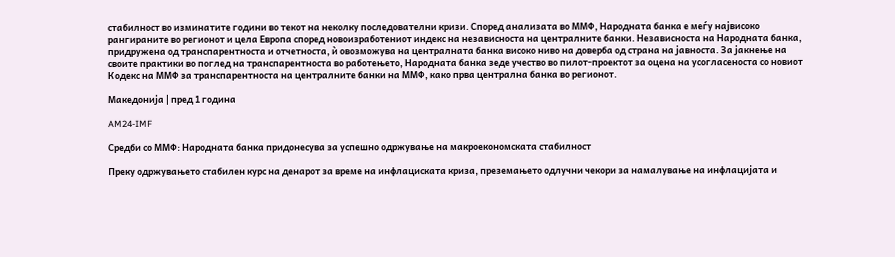стабилност во изминатите години во текот на неколку последователни кризи. Според анализата во ММФ, Народната банка е меѓу највисоко рангираните во регионот и цела Европа според новоизработениот индекс на независноста на централните банки. Независноста на Народната банка, придружена од транспарентноста и отчетноста, ѝ овозможува на централната банка високо ниво на доверба од страна на јавноста. За јакнење на своите практики во поглед на транспарентноста во работењето, Народната банка зеде учество во пилот-проектот за оцена на усогласеноста со новиот Кодекс на ММФ за транспарентноста на централните банки на ММФ, како прва централна банка во регионот.

Македонија | пред 1 година

AM24-IMF

Средби со ММФ: Народната банка придонесува за успешно одржување на макроекономската стабилност

Преку одржувањето стабилен курс на денарот за време на инфлациската криза, преземањето одлучни чекори за намалување на инфлацијата и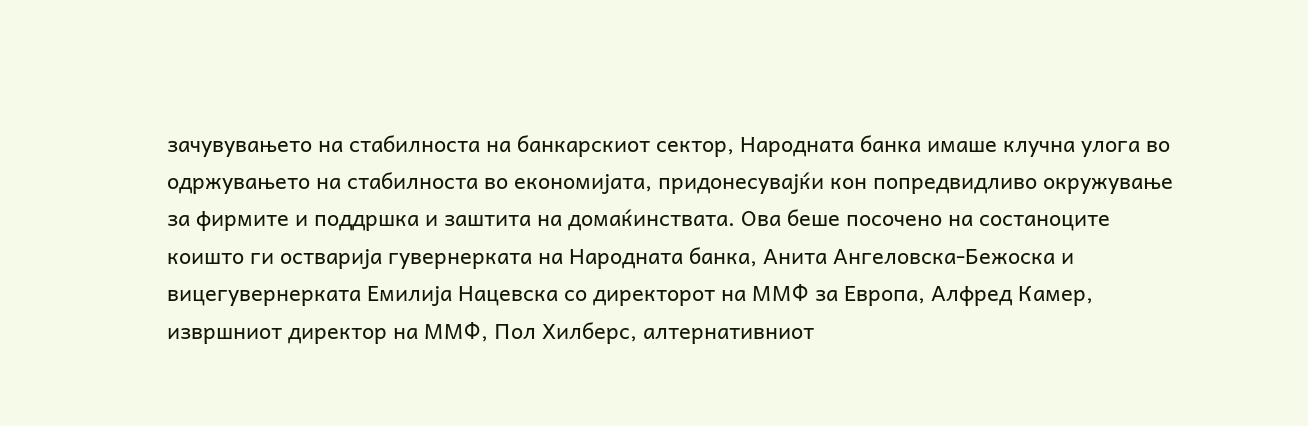зачувувањето на стабилноста на банкарскиот сектор, Народната банка имаше клучна улога во одржувањето на стабилноста во економијата, придонесувајќи кон попредвидливо окружување за фирмите и поддршка и заштита на домаќинствата. Ова беше посочено на состаноците коишто ги остварија гувернерката на Народната банка, Анита Ангеловска-Бежоска и вицегувернерката Емилија Нацевска со директорот на ММФ за Европа, Алфред Камер, извршниот директор на ММФ, Пол Хилберс, алтернативниот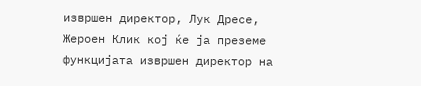извршен директор, Лук Дресе, Жероен Клик кој ќе ја преземе функцијата извршен директор на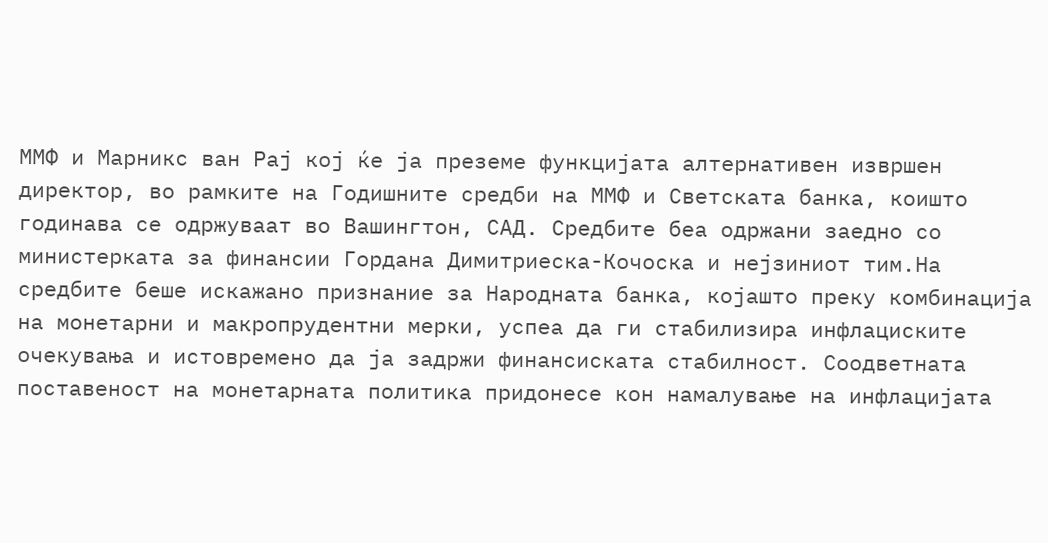ММФ и Марникс ван Рај кој ќе ја преземе функцијата алтернативен извршен директор, во рамките на Годишните средби на ММФ и Светската банка, коишто годинава се одржуваат во Вашингтон, САД. Средбите беа одржани заедно со министерката за финансии Гордана Димитриеска-Кочоска и нејзиниот тим.На средбите беше искажано признание за Народната банка, којашто преку комбинација на монетарни и макропрудентни мерки, успеа да ги стабилизира инфлациските очекувања и истовремено да ја задржи финансиската стабилност. Соодветната поставеност на монетарната политика придонесе кон намалување на инфлацијата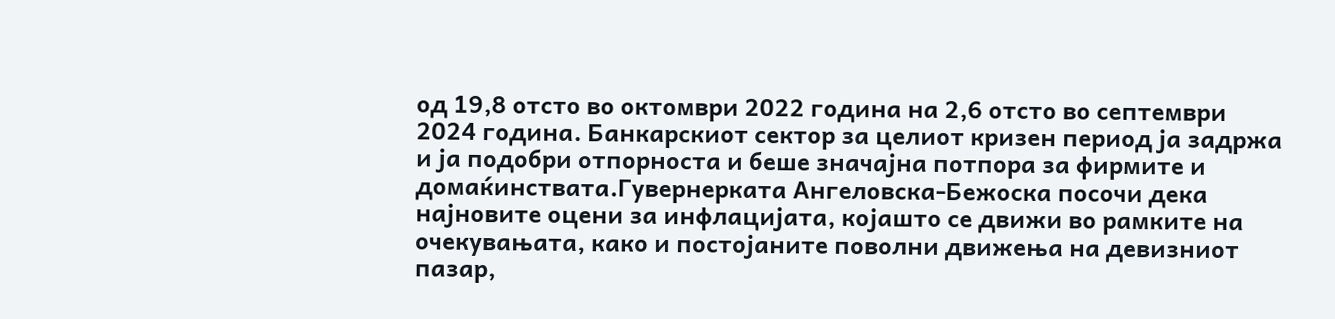од 19,8 отсто во октомври 2022 година на 2,6 отсто во септември 2024 година. Банкарскиот сектор за целиот кризен период ја задржа и ја подобри отпорноста и беше значајна потпора за фирмите и домаќинствата.Гувернерката Ангеловска-Бежоска посочи дека најновите оцени за инфлацијата, којашто се движи во рамките на очекувањата, како и постојаните поволни движења на девизниот пазар,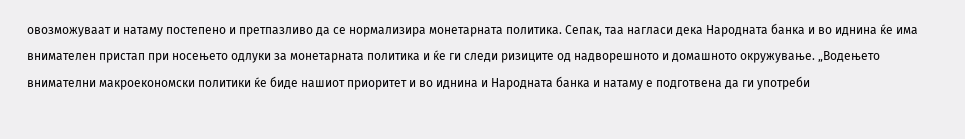овозможуваат и натаму постепено и претпазливо да се нормализира монетарната политика. Сепак, таа нагласи дека Народната банка и во иднина ќе има внимателен пристап при носењето одлуки за монетарната политика и ќе ги следи ризиците од надворешното и домашното окружување. „Водењето внимателни макроекономски политики ќе биде нашиот приоритет и во иднина и Народната банка и натаму е подготвена да ги употреби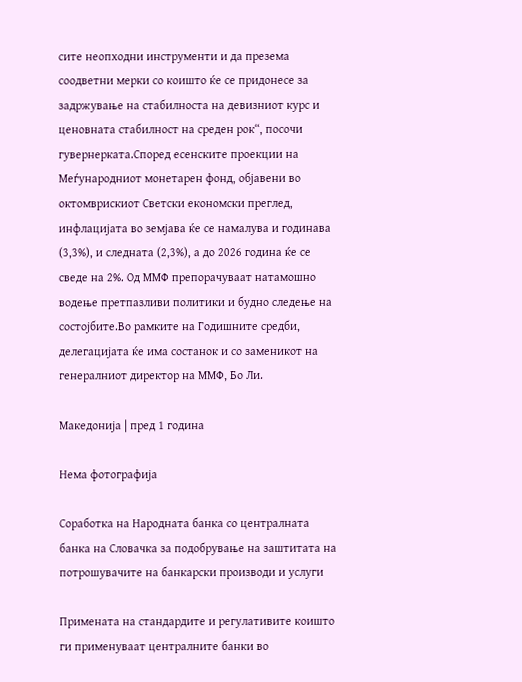сите неопходни инструменти и да презема соодветни мерки со коишто ќе се придонесе за задржување на стабилноста на девизниот курс и ценовната стабилност на среден рок“, посочи гувернерката.Според есенските проекции на Меѓународниот монетарен фонд, објавени во октомврискиот Светски економски преглед, инфлацијата во земјава ќе се намалува и годинава (3,3%), и следната (2,3%), а до 2026 година ќе се сведе на 2%. Од ММФ препорачуваат натамошно водење претпазливи политики и будно следење на состојбите.Во рамките на Годишните средби, делегацијата ќе има состанок и со заменикот на генералниот директор на ММФ, Бо Ли.

Македонија | пред 1 година

Нема фотографија

Соработка на Народната банка со централната банка на Словачка за подобрување на заштитата на потрошувачите на банкарски производи и услуги

Примената на стандардите и регулативите коишто ги применуваат централните банки во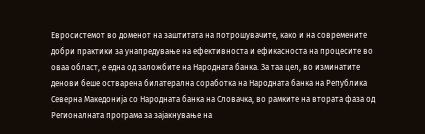Евросистемот во доменот на заштитата на потрошувачите, како и на современите добри практики за унапредување на ефективноста и ефикасноста на процесите во оваа област, е една од заложбите на Народната банка. За таа цел, во изминатите денови беше остварена билатерална соработка на Народната банка на Република Северна Македонија со Народната банка на Словачка, во рамките на втората фаза од Регионалната програма за зајакнување на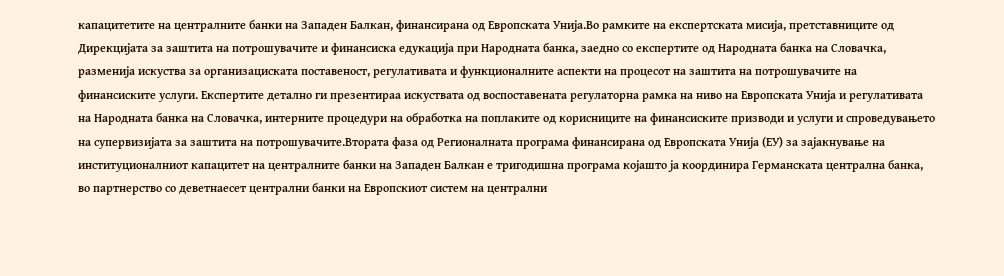капацитетите на централните банки на Западен Балкан, финансирана од Европската Унија.Во рамките на експертската мисија, претставниците од Дирекцијата за заштита на потрошувачите и финансиска едукација при Народната банка, заедно со експертите од Народната банка на Словачка, разменија искуства за организациската поставеност, регулативата и функционалните аспекти на процесот на заштита на потрошувачите на финансиските услуги. Експертите детално ги презентираа искуствата од воспоставената регулаторна рамка на ниво на Европската Унија и регулативата на Народната банка на Словачка, интерните процедури на обработка на поплаките од корисниците на финансиските призводи и услуги и спроведувањето на супервизијата за заштита на потрошувачите.Втората фаза од Регионалната програма финансирана од Европската Унија (ЕУ) за зајакнување на институционалниот капацитет на централните банки на Западен Балкан е тригодишна програма којашто ја координира Германската централна банка, во партнерство со деветнаесет централни банки на Европскиот систем на централни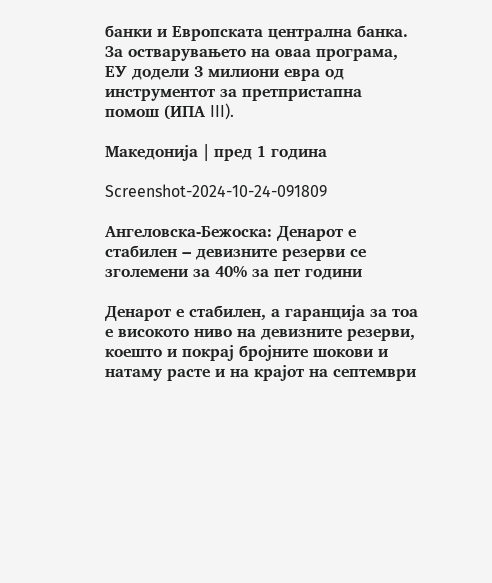банки и Европската централна банка. За остварувањето на оваа програма, ЕУ додели 3 милиони евра од инструментот за претпристапна помош (ИПА III).

Македонија | пред 1 година

Screenshot-2024-10-24-091809

Ангеловска-Бежоска: Денарот е стабилен ‒ девизните резерви се зголемени за 40% за пет години

Денарот е стабилен, а гаранција за тоа е високото ниво на девизните резерви, коешто и покрај бројните шокови и натаму расте и на крајот на септември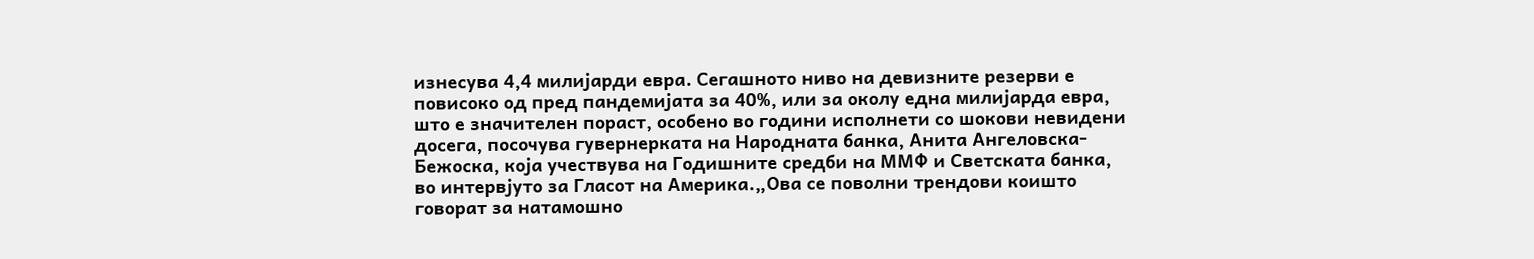изнесува 4,4 милијарди евра. Сегашното ниво на девизните резерви е повисоко од пред пандемијата за 40%, или за околу една милијарда евра, што е значителен пораст, особено во години исполнети со шокови невидени досега, посочува гувернерката на Народната банка, Анита Ангеловска-Бежоска, која учествува на Годишните средби на ММФ и Светската банка, во интервјуто за Гласот на Америка.„Ова се поволни трендови коишто говорат за натамошно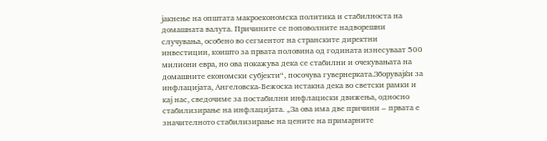јакнење на општата макроекономска политика и стабилноста на домашната валута. Причините се поповолните надворешни случувања, особено во сегментот на странските директни инвестиции, коишто за првата половина од годината изнесуваат 500 милиони евра, но ова покажува дека се стабилни и очекувањата на домашните економски субјекти“, посочува гувернерката.Зборувајќи за инфлацијата, Ангеловска-Бежоска истакна дека во светски рамки и кај нас, сведочиме за постабилни инфлациски движења, односно стабилизирање на инфлацијата. „За ова има две причини ‒ првата е значителното стабилизирање на цените на примарните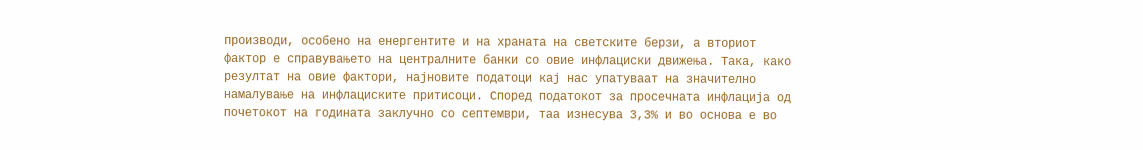производи, особено на енергентите и на храната на светските берзи, а вториот фактор е справувањето на централните банки со овие инфлациски движења. Така, како резултат на овие фактори, најновите податоци кај нас упатуваат на значително намалување на инфлациските притисоци. Според податокот за просечната инфлација од почетокот на годината заклучно со септември, таа изнесува 3,3% и во основа е во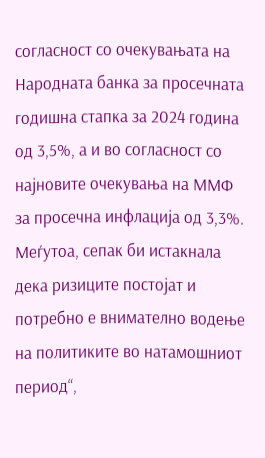согласност со очекувањата на Народната банка за просечната годишна стапка за 2024 година од 3,5%, а и во согласност со најновите очекувања на ММФ за просечна инфлација од 3,3%. Меѓутоа, сепак би истакнала дека ризиците постојат и потребно е внимателно водење на политиките во натамошниот период“,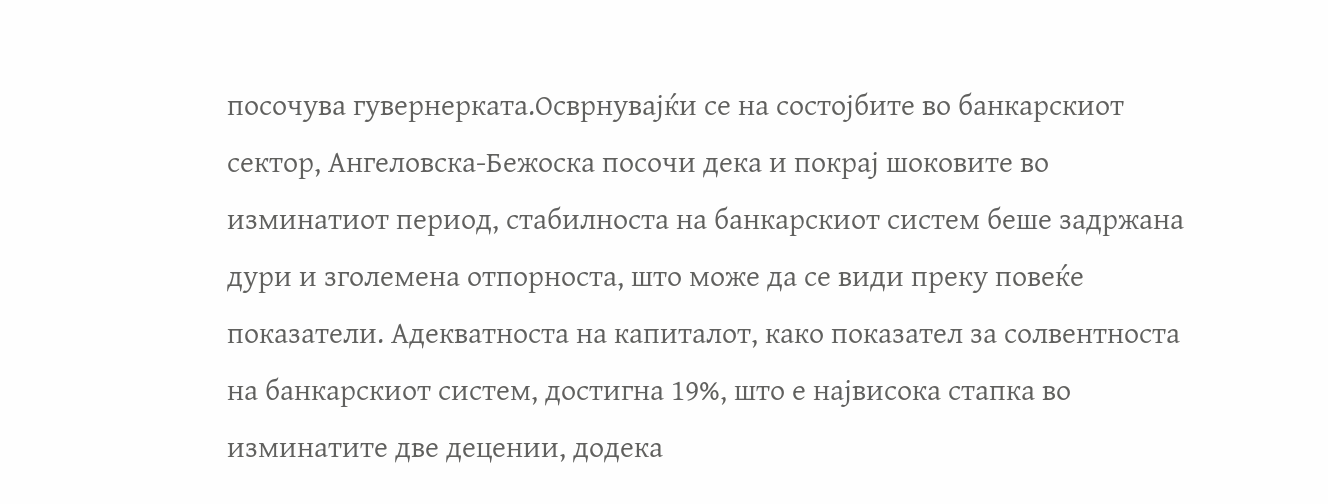посочува гувернерката.Осврнувајќи се на состојбите во банкарскиот сектор, Ангеловска-Бежоска посочи дека и покрај шоковите во изминатиот период, стабилноста на банкарскиот систем беше задржана дури и зголемена отпорноста, што може да се види преку повеќе показатели. Адекватноста на капиталот, како показател за солвентноста на банкарскиот систем, достигна 19%, што е највисока стапка во изминатите две децении, додека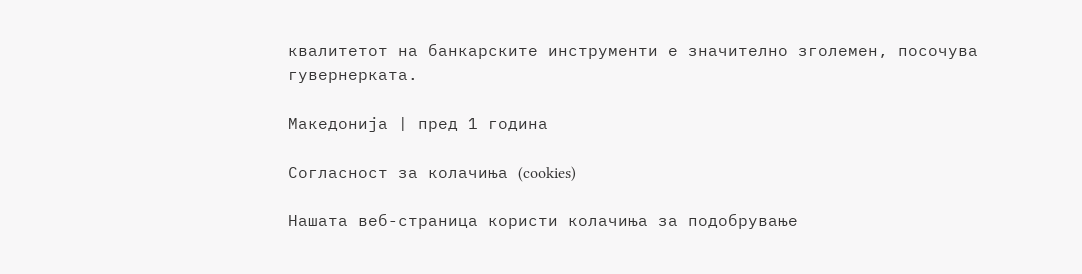квалитетот на банкарските инструменти е значително зголемен, посочува гувернерката.

Македонија | пред 1 година

Согласност за колачиња (cookies)

Нашата веб-страница користи колачиња за подобрување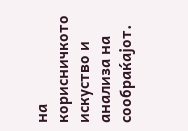на корисничкото искуство и анализа на сообраќајот.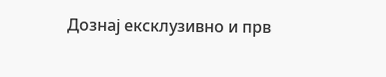Дознај ексклузивно и прв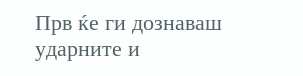Прв ќе ги дознаваш ударните и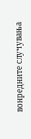вонредните случувања